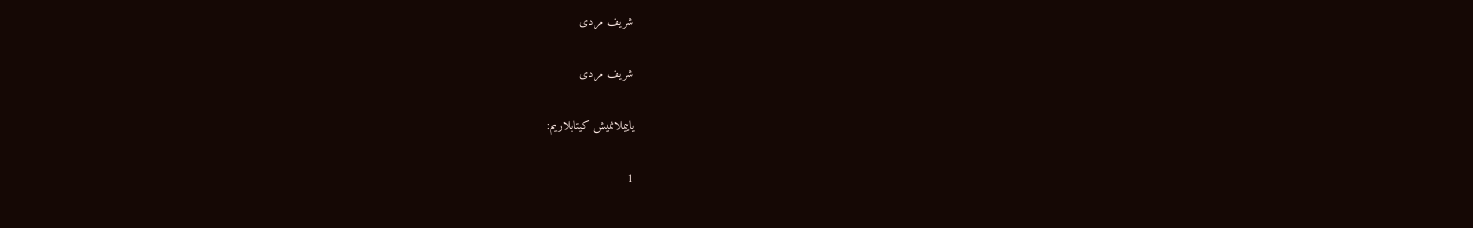شریف مردی

شریف مردی

یاییملانمیش کیتابلاریم:

1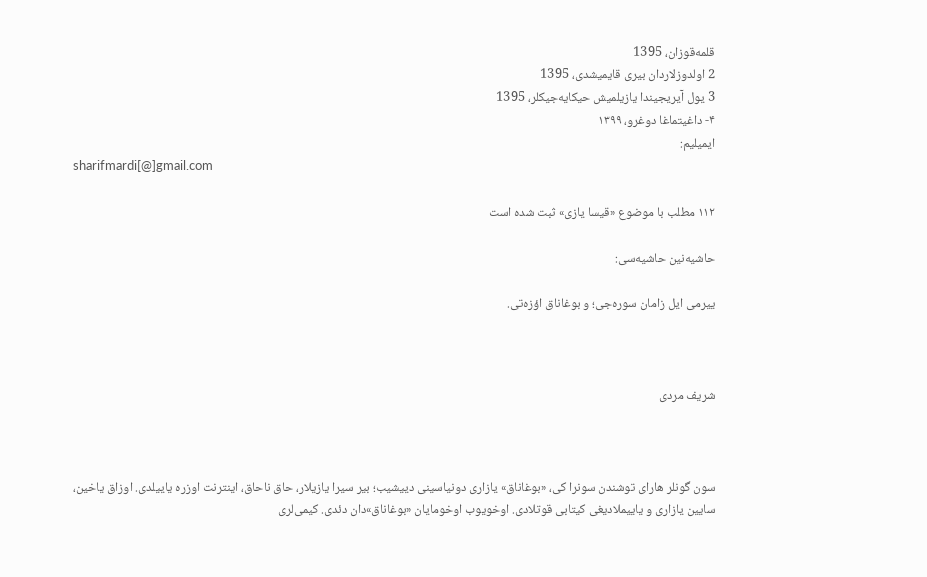قلمه‌قوزان، 1395
2 اولدوزلاردان بیری قایمیشدی، 1395
3 یول آیریجیندا یازیلمیش حیکایه‌جیکلر، 1395
۴- داغیتماغا دوغرو، ۱۳۹۹
ایمیلیم:
sharifmardi[@]gmail.com

۱۱۲ مطلب با موضوع «قیسا یازی» ثبت شده است

حاشیه‌نین حاشیه‌سی:

ییرمی ایل زامان سوره‌جی؛ و بوغاناق اؤزه‌تی.



شریف مردی



سون گونلر هارای توشندن سونرا کی، «بوغاناق» یازاری دونیاسینی دییشیب؛ بیر سیرا یازیلار، حاق ناحاق، اینترنت اوزره یاییلدی. اوزاق یاخین، سایین یازاری و یاییملادیغی کیتابی قوتلادی. اوخویوب اوخومایان «بوغاناق»دان دئدی. کیمی‌لری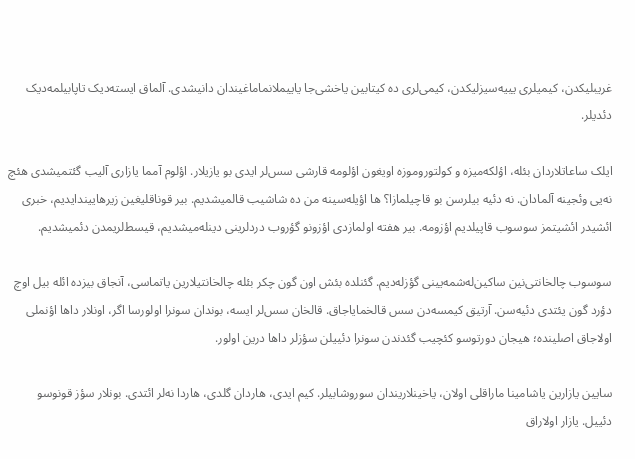غریبلیکدن، کیمیلری یییه‌سیزلیکدن، کیمی‌لری ده کیتابین یاخشی‌جا یاییملانماماغیندان دانیشدی. آلماق ایسته‌دیک تاپابیلمه‌دیک دئدیلر.

ایلک ساعاتلاردان بئله، اؤلکه‌میزه و کولتوروموزه اویغون اؤلومه قارشی سس‌لر ایدی بو یازیلار. اؤلوم آمما یازاری آلیب گئتمیشدی هئچ نه‌یی وئجینه آلمادان. نه دئیه بیلرسن بو قاچیلمازا؟ ها اؤیله‌سینه من ده شاشیب قالمیشدیم. بیر قوناقلیغین زیرهاییندایدیم، خبری ائشیدر ائشیتمز سوسوب قاپیلدیم اؤزومه. بیر هفته اولمازدی اؤزونو گؤروب دردلرینی دینله‌میشدیم، قیسط‌لریمدن دئمیشدیم.

سوسوب چالخانتی‌نین ساکین‌له‌شمه‌یینی گؤزله‌دیم. گئنلده بئش اون گون چکر بئله چالخانتیلارین یاتماسی، آنجاق بیزده ائله بیل اوچ دؤرد گون یئتدی دئیه‌سن. آرتیق کیمسه‌دن سس قالخمایاجاق. قالخان سس‌لر ایسه، بوندان سونرا اولورسا اگر، اونلار داها اؤنملی اولاجاق اصلینده؛ هیجان دورتوسو کئچیب گئدندن سونرا دئییلن سؤزلر داها درین اولور.

سایین یازارین یاشامینا ماراقلی اولان، یاخینلاریندان سوروشابیلر. کیم ایدی، هاردان گلدی، هاردا نه‌لر ائتدی. بونلار سؤز قونوسو دئییل. یازار اولاراق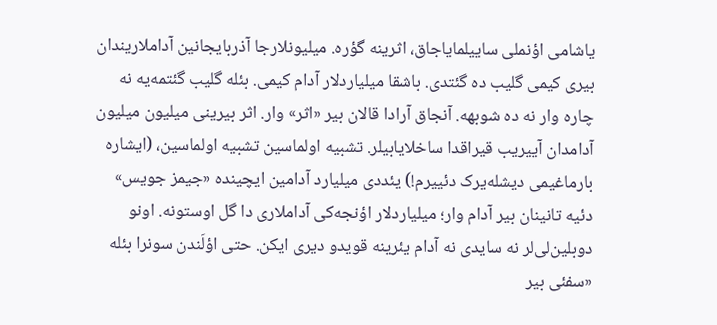یاشامی اؤنملی ساییلمایاجاق، اثرینه گؤره. میلیونلارجا آذربایجانین آداملاریندان بیری کیمی گلیب ده گئتدی. باشقا میلیاردلار آدام کیمی. بئله گلیب گئتمه‌یه نه چاره وار نه ده شوبهه. آنجاق آرادا قالان بیر «اثر» وار. اثر بیرینی میلیون میلیون آدامدان آییریب قیراقدا ساخلایابیلر. تشبیه اولماسین تشبیه اولماسین، (ایشاره بارماغیمی دیشله‌یرک دئییرم!) یئددی میلیارد آدامین ایچینده «جیمز جویس» دئیه تانینان بیر آدام وار؛ میلیاردلار اؤنجه‌کی آداملاری دا گل اوستونه. اونو دوبلین‌لی‌لر نه سایدی نه آدام یئرینه قویدو دیری ایکن. حتی اؤلَندن سونرا بئله «سفئی بیر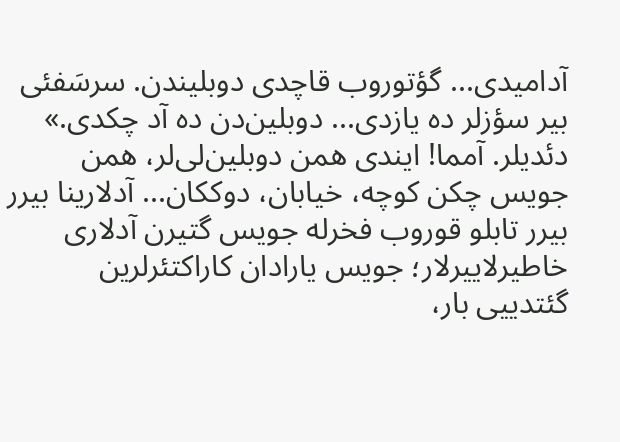آدامیدی... گؤتوروب قاچدی دوبلیندن. سرسَفئی بیر سؤزلر ده یازدی... دوبلین‌دن ده آد چکدی.» دئدیلر. آمما! ایندی همن دوبلین‌لی‌لر، همن جویس چکن کوچه، خیابان، دوککان... آدلارینا بیرر بیرر تابلو قوروب فخرله جویس گتیرن آدلاری خاطیرلاییرلار؛ جویس یارادان کاراکتئرلرین گئتدییی بار،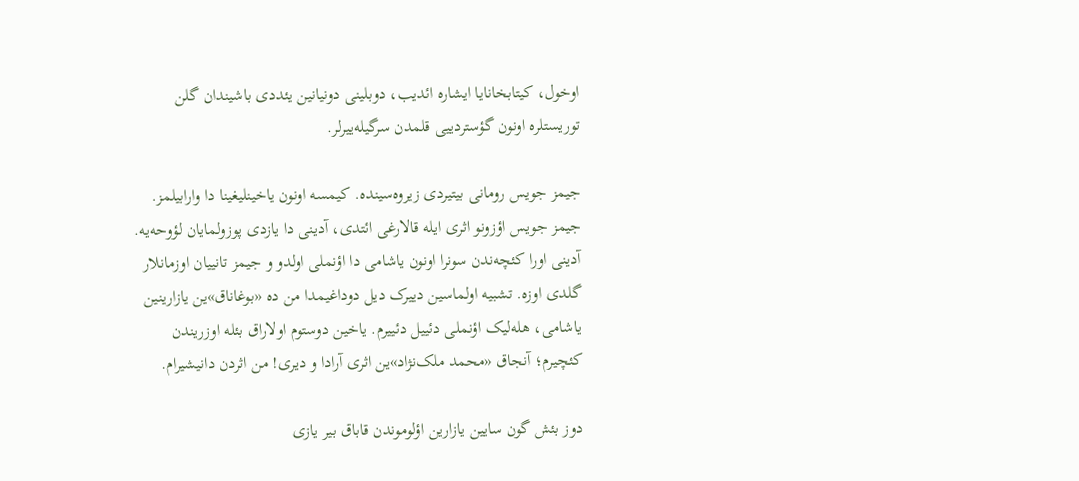اوخول، کیتابخانایا ایشاره ائدیب، دوبلینی دونیانین یئددی باشیندان گلن توریستلره اونون گؤستردییی قلمدن سرگیله‌ییرلر.

جیمز جویس رومانی بیتیردی زیروه‌سینده. کیمسه اونون یاخینلیغینا دا وارابیلمز. جیمز جویس اؤزونو اثری ایله قالارغی ائتدی، آدینی دا یازدی پوزولمایان لؤوحه‌یه. آدینی اورا کئچه‌ندن سونرا اونون یاشامی دا اؤنملی اولدو و جیمز تانییان اوزمانلار گلدی اوزه. تشبیه اولماسین دییرک دیل دوداغیمدا من ده «بوغاناق»ین یازارینین یاشامی، هله‌لیک اؤنملی دئییل دئییرم. یاخین دوستوم اولاراق بئله اوزریندن کئچیرم؛ آنجاق «محمد ملک‌نژاد»ین اثری آرادا و دیری! من اثردن دانیشیرام.

دوز بئش گون سایین یازارین اؤلوموندن قاباق بیر یازی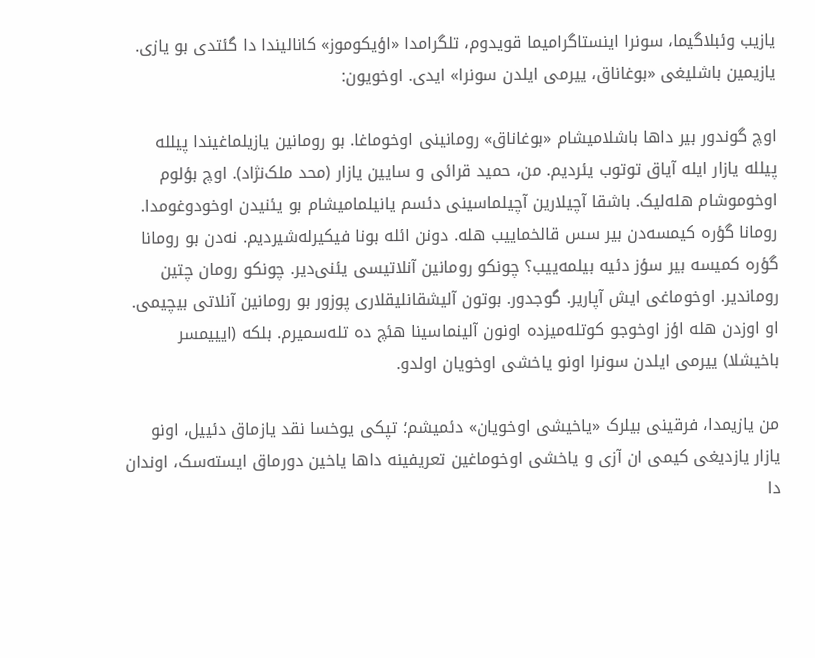یازیب وئبلاگیما، سونرا اینستاگرامیما قویدوم، تلگرامدا «اؤیکوموز» کانالیندا دا گئتدی بو یازی. یازیمین باشلیغی «بوغاناق، ییرمی ایلدن سونرا» ایدی. اوخویون:

اوچ گوندور بیر داها باشلامیشام «بوغاناق» رومانینی اوخوماغا. بو رومانین یازیلماغیندا پیلله پیلله یازار ایله آیاق توتوب یئردیم. من، حمید قرائی و سایین یازار (محد ملک‌نژاد). اوچ بؤلوم اوخوموشام هله‌لیک. باشقا آچیلارین آچیلماسینی دئسم یانیلمامیشام بو یئنیدن اوخودوغومدا. رومانا گؤره کیمسه‌دن بیر سس قالخماییب هله. دونن ائله بونا فیکیرله‌شیردیم. نه‌دن بو رومانا گؤره کمیسه بیر سؤز دئیه بیلمه‌ییب؟ چونکو رومانین آنلاتیسی یئنی‌دیر. چونکو رومان چتین روماندیر. اوخوماغی ایش آپاریر. گوجدور. بوتون آلیشقانلیقلاری پوزور بو رومانین آنلاتی بیچیمی. او اوزدن هله اؤز اوخوجو کوتله‌میزده اونون آلینماسینا هئچ ده تله‌سمیرم. بلکه (ایییمسر باخیشلا) ییرمی ایلدن سونرا اونو یاخشی اوخویان اولدو.

من یازیمدا، فرقینی بیلرک «یاخیشی اوخویان» دئمیشم؛ تپکی یوخسا نقد یازماق دئییل، اونو یازار یازدیغی کیمی ان آزی و یاخشی اوخوماغین تعریفینه داها یاخین دورماق ایسته‌سک، اوندان دا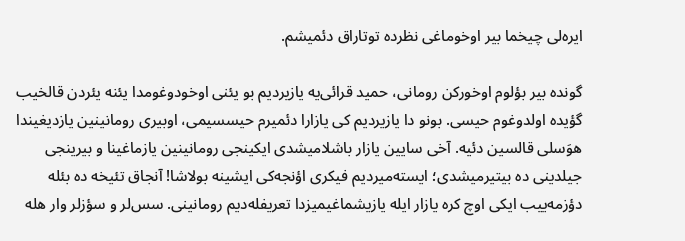ایره‌لی چیخما بیر اوخوماغی نظرده توتاراق دئمیشم.

گونده بیر بؤلوم اوخورکن رومانی، حمید قرائی‌یه یازیردیم بو یئنی اوخودوغومدا یئنه یئردن قالخیب گؤیده اولدوغوم حیسی. بونو دا یازیردیم کی یازارا دئمیرم حیسسیمی، اوبیری رومانینین یازدیغیندا هوَسلی قالسین دئیه. آخی سایین یازار باشلامیشدی ایکینجی رومانینین یازماغینا و بیرینجی جیلدینی ده بیتیرمیشدی؛ ایسته‌میردیم فیکری اؤنجه‌کی ایشینه بولاشا! آنجاق تئیخه ده بئله دؤزمه‌ییب ایکی اوچ کره یازار ایله یازیشماغیمیزدا تعریفله‌دیم رومانینی. سس‌لر و سؤزلر وار هله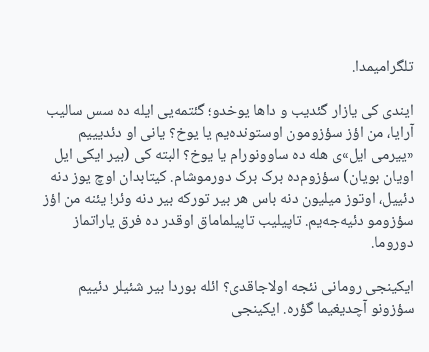تلگرامیمدا.

ایندی کی یازار گئدیب و داها یوخدو؛ گئتمه‌یی ایله ده سس سالیب آرایا، من اؤز سؤزومون اوستونده‌یم یا یوخ؟ یانی او دئدیییم «ییرمی ایل»ی هله ده ساوونورام یا یوخ؟ البته کی (بیر ایکی ایل اویان بویان) سؤزوم‌ده برک برک دورموشام. کیتابدان اوچ یوز دنه دئییل، اوتوز میلیون دنه باس هر بیر تورکه بیر دنه وئر! یئنه من اؤز سؤزومو دئیه‌جه‌یم. تاپیلیب تاپیلماماق اوقدر ده فرق یاراتماز دوروما.

ایکینجی رومانی نئجه اولاجاقدی؟ ائله بوردا بیر شئیلر دئییم سؤزونو آچدیغیما گؤره. ایکینجی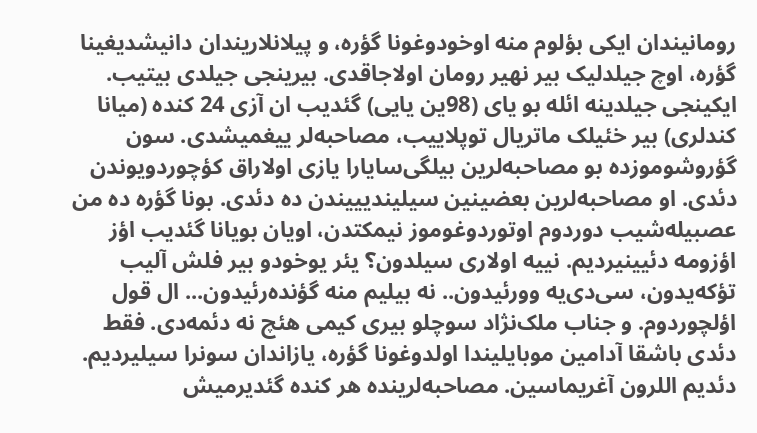رومانیندان ایکی بؤلوم منه اوخودوغونا گؤره، و پیلانلاریندان دانیشدیغینا گؤره، اوچ جیلدلیک بیر نهیر رومان اولاجاقدی. بیرینجی جیلدی بیتیب. ایکینجی جیلدینه ائله بو یای (98ین یایی) گئدیب ان آزی 24 کنده (میانا کندلری) بیر خئیلک ماتریال توپلاییب، مصاحبه‌لر ییغمیشدی. سون گؤروشوموزده بو مصاحبه‌لرین بیلگی‌سایارا یازی اولاراق کؤچوردویوندن دئدی. او مصاحبه‌لرین بعضینین سیلیندیییندن ده دئدی. بونا گؤره ده من عصبیله‌شیب دوردوم اوتوردوغوموز نیمکتدن، اویان بویانا گئدیب اؤز اؤزومه دئیینیردیم. نییه اولاری سیلدون؟ یئر یوخودو بیر فلش آلیب تؤکه‌یدون، سی‌دی‌یه وورئیدون.. نه بیلیم منه گؤنده‌رئیدون... ال قول اؤلچوردوم. و جناب ملک‌نژاد سوچلو بیری کیمی هئچ نه دئمه‌دی. فقط دئدی باشقا آدامین موبایلیندا اولدوغونا گؤره، یازاندان سونرا سیلیردیم. دئدیم اللرون آغریماسین. مصاحبه‌لرینده هر کنده گئدیرمیش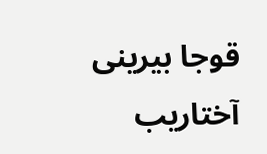قوجا بیرینی آختاریب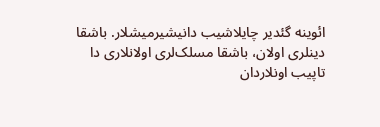ائوینه گئدیر چایلاشیب دانیشیرمیشلار. باشقا دینلری اولان، باشقا مسلک‌لری اولانلاری دا تاپیب اونلاردان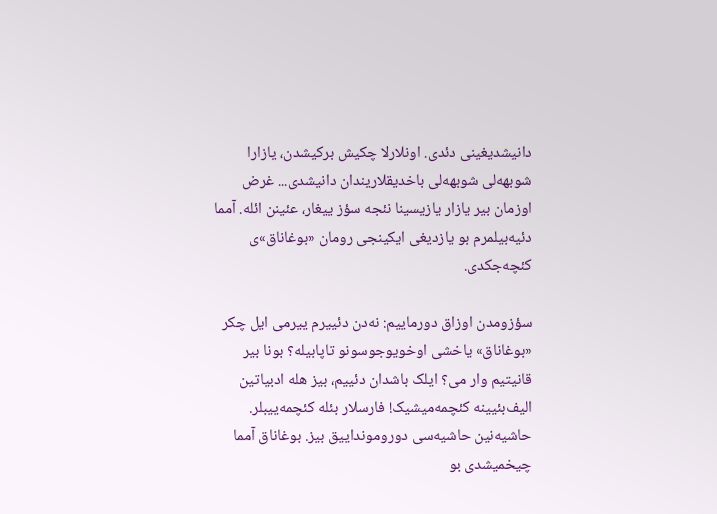دانیشدیغینی دئدی. اونلارلا چکیش برکیشدن، یازارا شوبهه‌لی شوبهه‌لی باخدیقلاریندان دانیشدی... غرض اوزمان بیر یازار یازیسینا نئجه سؤز ییغار، عئینن ائله. آمما دئیه‌بیلمرم بو یازدیغی ایکینجی رومان «بوغاناق»ی کئچه‌جکدی.

سؤزومدن اوزاق دورماییم: نه‌دن دئییرم ییرمی ایل چکر «بوغاناق» یاخشی اوخویوجوسونو تاپابیله؟ بونا بیر قانیتیم وار می؟ ایلک باشدان دئییم، بیز هله ادبیاتین الیف‌بئیینه کئچمه‌میشیک! فارسلار بئله کئچمه‌ییبلر. حاشیه‌نین حاشیه‌سی دورومونداییق بیز. بوغاناق آمما چیخمیشدی بو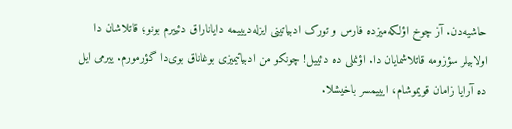حاشیه‌دن. آز چوخ اؤلکه‌میزده فارس و تورک ادبیاتینی ایزله‌دیییمه دایاناراق دئییرم بونو؛ قاتلاشان دا اولابیلر سؤزومه قاتلاشمایان دا. اؤنملی ده دئییل! چونکو من ادبیاتیمیزی بوغاناق بوی‌دا گؤرمورم. ییرمی ایل ده آرایا زامان قویموشام، ایییمسر باخیشلا.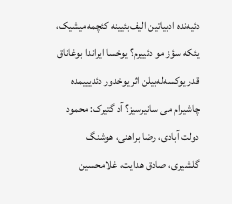دئیه‌نده ادبیاتین الیف‌بئیینه کئچمه‌میشیک، یئکه سؤز مو دئییرم؟ یوخسا ایراندا بوغاناق قدر یوکسه‌له‌بیلن اثر یوخدور دئدیییمده چاشیرام می سانیرسیز؟ آد گتیرک: محمود دولت آبادی، رضا براهنی، هوشنگ گلشیری، صادق هدایت، غلامحسین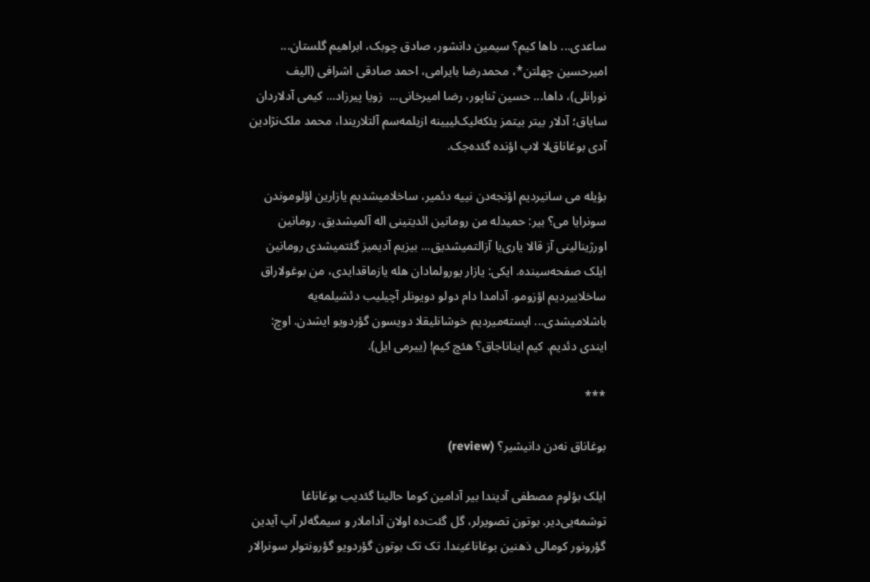ساعدی... داها کیم؟ سیمین دانشور، صادق چوبک، ابراهیم گلستان... امیرحسین چهلتن*، محمدرضا بایرامی، احمد صادقی اشرافی (الیف نورانلی)، داها... حسین ثناپور، رضا امیرخانی...  زویا پیرزاد... کیمی آدلاردان سایاق؛ آدلار بیتر بیتمز یئکه‌لیک‌لییینه ازیلمه‌سم آلتلاریندا، محمد ملک‌نژادین آدی بوغاناق‌لا لاپ اؤنده گئده‌جک.

بؤیله می سانیردیم اؤنجه‌دن نییه دئمیر، ساخلامیشدیم یازارین اؤلوموندن سونرایا می؟ بیر: حمیدله من رومانین ائدیتینی اله آلمیشدیق. رومانین اورژینالینی آز قالا یاری‌یا آزالتمیشدیق... بیزیم آدیمیز گئتمیشدی رومانین ایلک صفحه‌سینده. ایکی: یازار یورولمادان هله یازماقدایدی، من بوغولاراق ساخلاییردیم اؤزومو. آدامدا دام دولو دویونلر آچیلیب دئشیلمه‌یه باشلامیشدی... ایسته‌میردیم خوشانلیقلا دویسون گؤردویو ایشدن. اوچ: ایندی دئدیم. کیم ایناناجاق؟ هئچ کیم! (ییرمی ایل).

***

بوغاناق نه‌دن دانیشیر؟ (review)

ایلک بؤلوم مصطفی آدیندا بیر آدامین کوما حالینا گئدیب بوغاناغا توشمه‌یی‌دیر. بوتون تصویرلر، گل گئت‌ده اولان آداملار و سیمگه‌لر آپ آیدین گؤرونور کومالی ذهنین بوغاناغیندا. تک تک بوتون گؤردویو گؤرونتولر سونرالار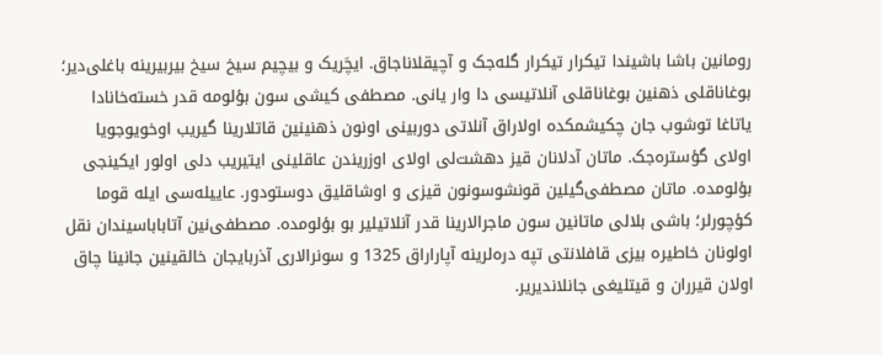رومانین باشا باشیندا تیکرار تیکرار گله‌جک و آچیقلاناجاق. ایچَریک و بیچیم سیخ سیخ بیربیرینه باغلی‌دیر؛ بوغاناقلی ذهنین بوغاناقلی آنلاتیسی دا وار یانی. مصطفی کیشی سون بؤلومه قدر خسته‌خانادا یاتاغا توشوب جان چکیشمکده اولاراق آنلاتی دوربینی اونون ذهنینین قاتلارینا گیریب اوخویوجویا اولای گؤستره‌جک. ماتان آدلانان قیز دهشت‌لی اولای اوزریندن عاقلینی ایتیریب دلی اولور ایکینجی بؤلومده. ماتان مصطفی‌گیلین قونشوسونون قیزی و اوشاقلیق دوستودور. عاییله‌سی ایله قوما کؤچورلر؛ باشی بلالی ماتانین سون ماجرالارینا قدر آنلاتیلیر بو بؤلومده. مصطفی‌نین آتاباباسیندان نقل اولونان خاطیره بیزی قافلانتی تپه دره‌لرینه آپاراراق 1325 و سونرالاری آذربایجان خالقینین جانینا چاق اولان قیرران و قیتلیغی جانلاندیریر.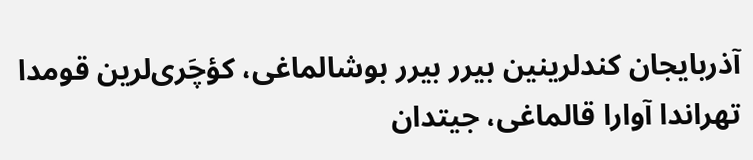آذربایجان کندلرینین بیرر بیرر بوشالماغی، کؤچَری‌لرین قومدا تهراندا آوارا قالماغی، جیتدان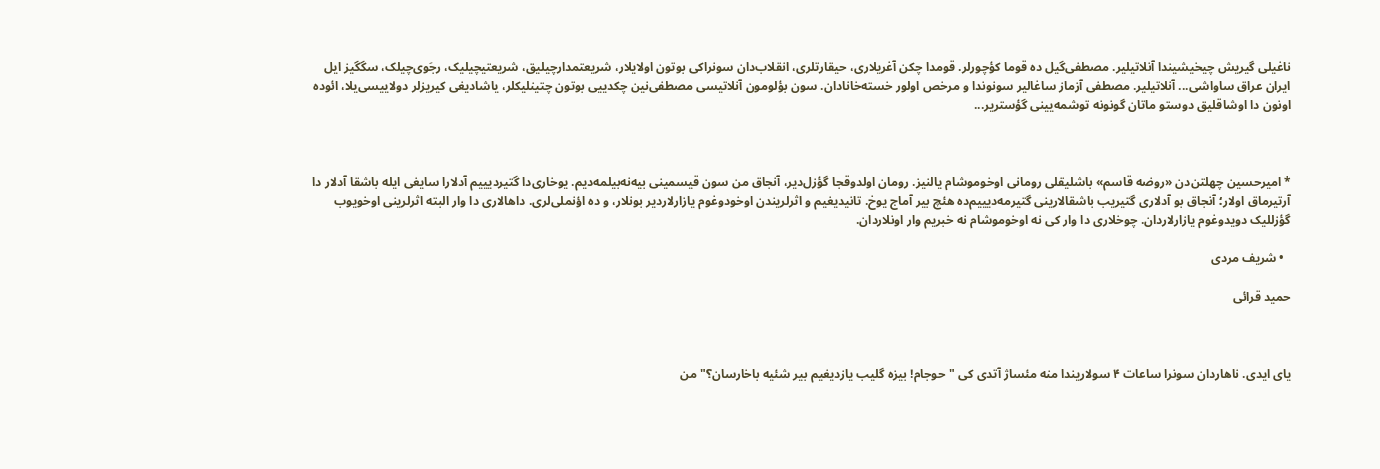ناغیلی گیریش چیخیشیندا آنلاتیلیر. مصطفی‌گیل ده قوما کؤچورلر. قومدا چکن آغریلاری، حیقارتلری، انقلاب‌دان سونراکی بوتون اولایلار، شریعتمدارچیلیق، شریعتیچیلیک، رجَوی‌چیلک، سگگیز ایل ایران عراق ساواشی... آنلاتیلیر. مصطفی آزماز ساغالیر سونوندا و مرخص اولور خسته‌خانادان. سون بؤلومون آنلاتیسی مصطفی‌نین چکدییی بوتون چتینلیکلر، یاشادیغی کیریزلر دولاییسی‌یلا، ائوده اونون دا اوشاقلیق دوستو ماتان گونونه توشمه‌یینی گؤستریر...



* امیرحسین چهلتن‌دن «روضه قاسم» باشلیقلی رومانی اوخوموشام یالنیز. رومان اولدوقجا گؤزل‌دیر، آنجاق من سون قیسمینی بیه‌نه‌بیلمه‌دیم. یوخاری‌دا گتیردیییم آدلارا سایغی ایله باشقا آدلار دا آرتیرماق اولار؛ آنجاق بو آدلاری گتیریب باشقالارینی گتیرمه‌دیییم‌ده هئچ بیر آماج یوخ. تانیدیغیم و اثرلریندن اوخودوغوم یازارلاردیر بونلار، و ده اؤنملی‌لری. داهالاری دا وار البته اثرلرینی اوخویوب گؤزللیک دویدوغوم یازارلاردان. چوخلاری دا وار کی نه اوخوموشام نه خبریم وار اونلاردان.

  • شریف مردی

حمید قرائی



یای ایدی. ناهاردان سونرا ساعات ۴ سولاریندا منه مئساژ آتدی کی "حوجام! بیزه گلیب یازدیغیم بیر شئیه باخارسان؟" من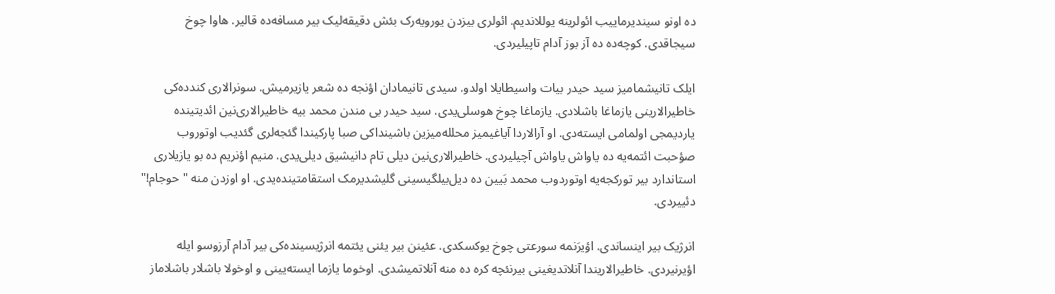ده اونو سیندیرماییب ائولرینه یوللاندیم. ائولری بیزدن یورویه‌رک بئش دقیقه‌لیک بیر مسافه‌ده قالیر. هاوا چوخ سیجاقدی. کوچه‌ده ده آز بوز آدام تاپیلیردی.

ایلک تانیشمامیز سید حیدر بیات واسیطا‌یلا اولدو. سیدی تانیمادان اؤنجه ده شعر یازیرمیش. سونرالاری کندده‌کی خاطیرالارینی یازماغا باشلادی. یازماغا چوخ هوسلی‌یدی. سید حیدر بی مندن محمد بیه خاطیرالاری‌نین ائدیتینده یاردیمجی اولمامی ایسته‌دی. او آرالاردا آیاغیمیز محلله‌میزین باشینداکی صبا پارکیندا گئجه‌لری گئدیب اوتوروب صؤحبت ائتمه‌یه ده یاواش یاواش آچیلیردی. خاطیرالاری‌نین دیلی تام دانیشیق دیلی‌یدی. منیم اؤنریم ده بو یازیلاری استاندارد بیر تورکجه‌یه اوتوردوب محمد بَیین ده دیل‌بیلگیسینی گلیشدیرمک استقامتینده‌یدی. او اوزدن منه "حوجام!" دئییردی.

انرژیک بیر اینساندی. اؤیرَنمه سورعتی چوخ یوکسکدی. عئینن بیر یئنی یئتمه انرژیسینده‌کی بیر آدام آرزوسو ایله اؤیرنیردی. خاطیرالاریندا آنلاتدیغینی بیرنئچه کره ده منه آنلاتمیشدی. اوخوما یازما ایسته‌یینی و اوخولا باشلار باشلاماز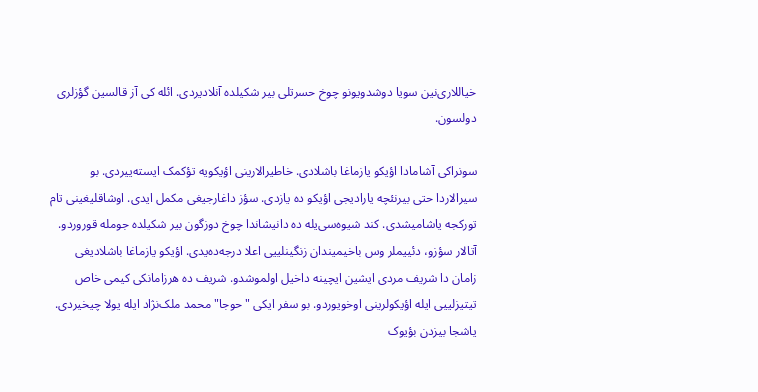خیاللاری‌نین سویا دوشدویونو چوخ حسرتلی بیر شکیلده آنلادیردی. ائله کی آز قالسین گؤزلری دولسون.

سونراکی آشامادا اؤیکو یازماغا باشلادی. خاطیرالارینی اؤیکویه تؤکمک ایسته‌ییردی. بو سیرالاردا حتی بیرنئچه یارادیجی اؤیکو ده یازدی. سؤز داغارجیغی مکمل ایدی. اوشاقلیغینی تام تورکجه یاشامیشدی. کند شیوه‌سی‌یله ده دانیشاندا چوخ دوزگون بیر شکیلده جومله قوروردو. آتالار سؤزو، دئییملر وس باخیمیندان زنگینلییی اعلا درجه‌ده‌یدی. اؤیکو یازماغا باشلادیغی زامان دا شریف مردی ایشین ایچینه داخیل اولموشدو. شریف ده هرزامانکی کیمی خاص تیتیزلییی ایله اؤیکولرینی اوخویوردو. بو سفر ایکی "حوجا" محمد ملک‌نژاد ایله یولا چیخیردی. یاشجا بیزدن بؤیوک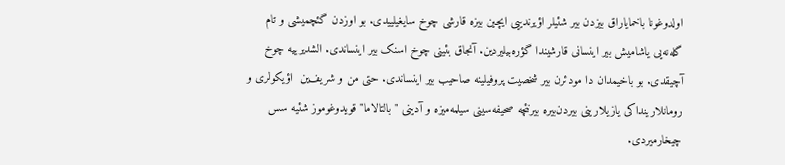اولدوغونا باخمایاراق بیزدن بیر شئیلر اؤیرندییی ایچین بیزه قارشی چوخ سایغیلییدی. بو اوزدن گئچمیشی و تام گله‌نه‌یی یاشامیش بیر اینسانی قارشیندا گؤره‌بیلیردین. آنجاق بئینی چوخ اسنک بیر اینساندی. الشدیرییه چوخ آچیقدی. بو باخیمدان دا مودئرن بیر شخصیت پروفیلینه صاحیب بیر اینساندی. حتی من و شریف‌ین  اؤیکولری و رومانلارینداکی یازیلارینی بیردن‌بیره بیرنئچه صحیفه‌سینی سیلمه‌میزه و آدینی "بالتالاما" قویدوغوموز شئیه سس چیخارمیردی.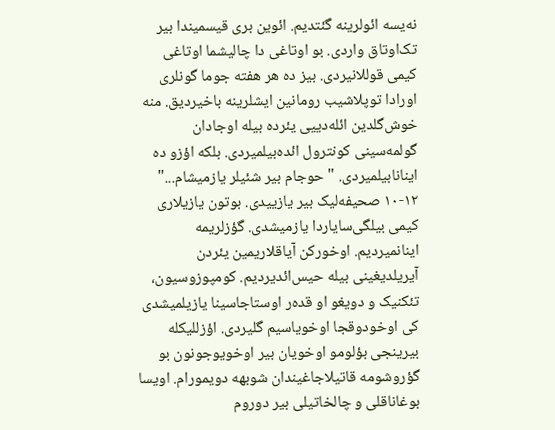نه‌یسه ائولرینه گئتدیم. ائوین بری قیسمیندا بیر تک‌اوتاق واردی. بو اوتاغی دا چالیشما اوتاغی کیمی قوللانیردی. بیز ده هر هفته جوما گونلری اورادا توپلاشیب رومانین ایشلرینه باخیردیق. منه خوش‌گلدین ائله‌دییی یئرده بیله اوجادان گولمه‌سینی کونترول ائده‌بیلمیردی. بلکه اؤزو ده اینانابیلمیردی. "حوجام بیر شئیلر یازمیشام..." ۱۲-۱۰ صحیفه‌لیک بیر یازییدی. بوتون یازیلاری کیمی بیلگی‌سایاردا یازمیشدی. گؤزلریمه اینانمیردیم. اوخورکن آیاقلاریمین یئردن آیریلدیغینی بیله حیس‌ائدیردیم. کومپوزوسیون، تئکنیک و دویغو او قده‌ر اوستاجاسینا یازیلمیشدی کی اوخودوقجا اوخویاسیم گلیردی. اؤزللیکله بیرینجی بؤلومو اوخویان بیر اوخویوجونون بو گؤروشومه قاتیلاجاغیندان شوبهه دویمورام. اویسا بوغاناقلی و چالخاتیلی بیر دوروم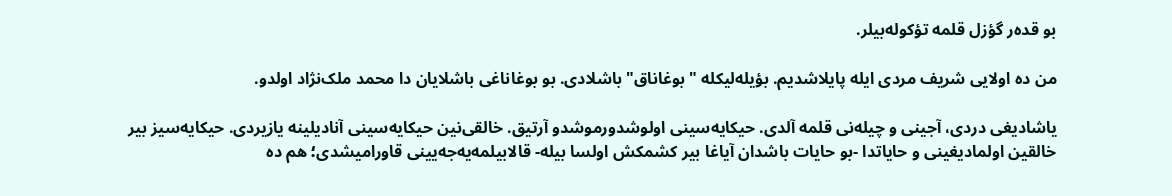بو قده‌ر گؤزل قلمه تؤکوله‌بیلر.

من ده اولایی شریف مردی ایله پایلاشدیم. بؤیله‌لیکله "بوغاناق" باشلادی. بو بوغاناغی باشلایان دا محمد ملک‌نژاد اولدو.

یاشادیغی دردی، آجینی و چیله‌نی قلمه آلدی. حیکایه‌سینی اولوشدورموشدو آرتیق. خالقی‌نین حیکایه‌سینی آنادیلینه یازیردی. حیکایه‌سیز بیر خالقین اولمادیغینی و حایاتدا -بو حایات باشدان آیاغا بیر کشمکش اولسا بیله- قالابیلمه‌یه‌جه‌یینی قاورامیشدی؛ هم ده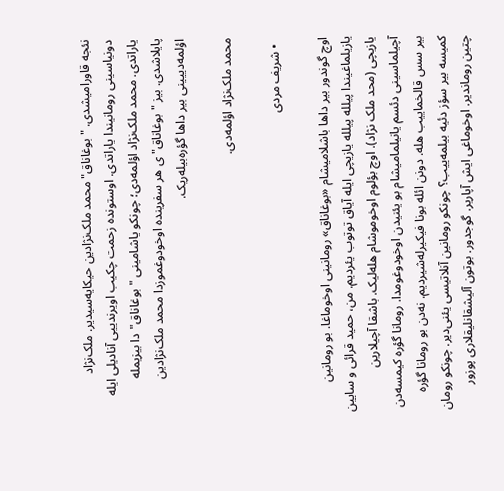نئجه قاورامیشدی. "بوغاناق" محمد ملک‌نژادین حیکایه‌سیدیر. ملک‌نژاد دونیاسینی رومانیندا یاراتدی. اوستونده زحمت چکیب اویرندییی آنادیلی ایله یاراتدی. محمد ملک‌نژاد اؤلمه‌دی؛ چونکو یاشامینی "بوغاناق"دا بیزیمله پایلاشدی. بیز "بوغاناق"ی هر سفرینده اوخودوغموزدا محمد ملک‌نژادین اؤلمه‌دییینی بیر داها گؤره‌بیله‌ریک.

محمد ملک‌نژاد اؤلمه‌دی.

  • شریف مردی

اوچ گوندور بیر داها باشلامیشام «بوغاناق» رومانینی اوخوماغا. بو رومانین یازیلماغیندا پیلله پیلله یازیچی ایله آیاق توتوب یئردیم. من، حمید قرائی و سایین یازیچی (محد ملک نژاد). اوچ بؤلوم اوخوموشام هله‌لیک. باشقا آچیلارین آچیلماسینی دئسم یانیلمامیشام بو یئنیدن اوخودوغومدا. رومانا گؤره کیمسه‌دن بیر سس قالخماییب هله. دونن ائله بونا فیکیرله‌شیردیم. نه‌دن بو رومانا گؤره کمیسه بیر سؤز دئیه بیلمه‌ییب؟ چونکو رومانین آنلاتیسی یئنی‌دیر. چونکو رومان چتین روماندیر. اوخوماغی ایش آپاریر. گوجدور. بوتون آلیشقانلیقلاری پوزور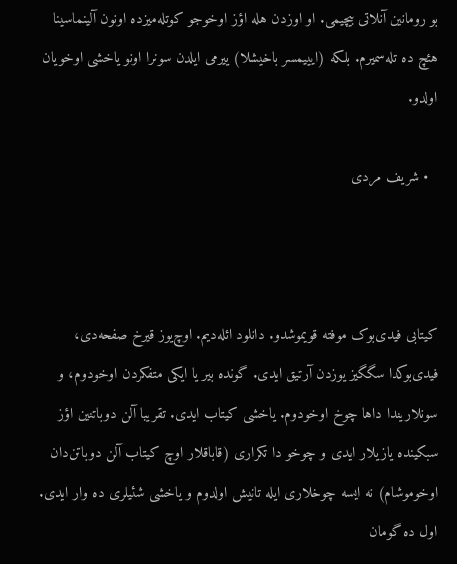بو رومانین آنلاتی بیچیمی. او اوزدن هله اؤز اوخوجو کوتله‌میزده اونون آلینماسینا هئچ ده تله‌سمیرم. بلکه (ایییمسر باخیشلا) ییرمی ایلدن سونرا اونو یاخشی اوخویان اولدو.

  • شریف مردی



کیتابی فیدی‌بوک موفته قویموشدو. دانلود ائله‌دیم. اوچ‌یوز قیرخ صفحه‌دی، فیدی‌بوکدا سگگیز یوزدن آرتیق ایدی. گونده بیر یا ایکی متفکردن اوخودوم، و سونلاریندا داها چوخ اوخودوم. یاخشی کیتاب ایدی. تقریبا آلن دوباتنین اؤز سبکینده یازیلار ایدی و چوخو دا تکراری (قاباقلار اوچ کیتاب آلن دوباتن‌دان اوخوموشام) نه ایسه چوخلاری ایله تانیش اولدوم و یاخشی شئیلری ده وار ایدی. اول ده گومان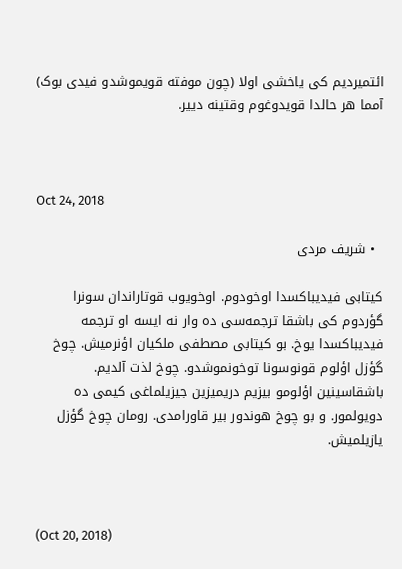ائتمیردیم کی یاخشی اولا (چون موفته قویموشدو فیدی بوک) آمما هر حالدا قویدوغوم وقتینه دییر.



Oct 24, 2018

  • شریف مردی

کیتابی فیدیباکسدا اوخودوم. اوخویوب قوتاراندان سونرا گؤردوم کی باشقا ترجمه‌سی ده وار نه ایسه او ترجمه فیدیباکسدا یوخ. بو کیتابی مصطفی ملکیان اؤنرمیش. چوخ گؤزل اؤلوم قونوسونا توخونموشدو. چوخ لذت آلدیم. باشقاسینین اؤلومو بیزیم دریمیزین جیزیلماغی کیمی ده دویولمور. و بو چوخ هوندور بیر قاورامدی. رومان چوخ گؤزل یازیلمیش.



(Oct 20, 2018)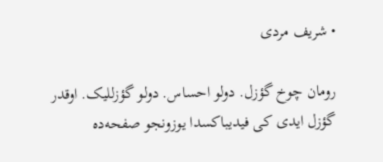• شریف مردی

رومان چوخ گؤزل. دولو احساس. دولو گؤزللیک. اوقدر گؤزل ایدی کی فیدیباکسدا یوزونجو صفحه‌ده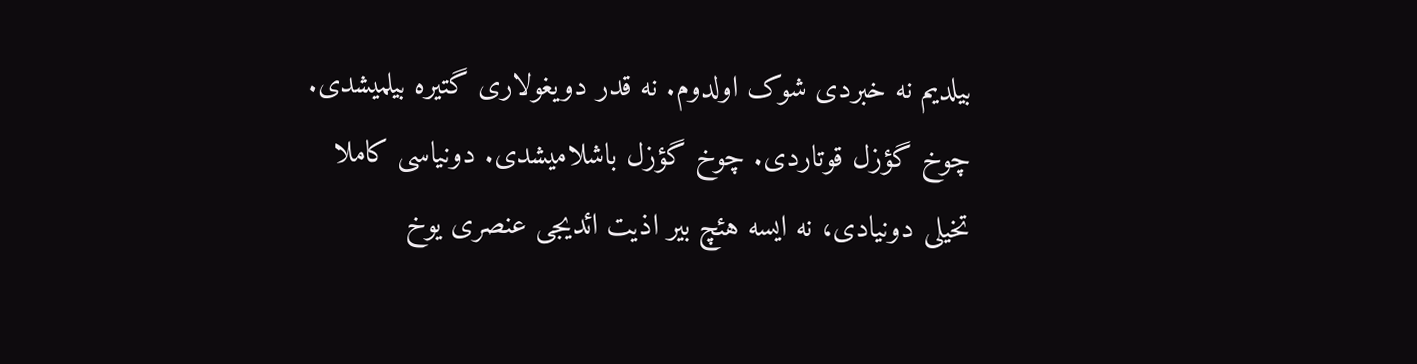بیلدیم نه خبردی شوک اولدوم. نه قدر دویغولاری گتیره بیلمیشدی. چوخ گؤزل قوتاردی. چوخ گؤزل باشلامیشدی. دونیاسی کاملا تخیلی دونیادی، نه ایسه هئچ بیر اذیت ائدیجی عنصری یوخ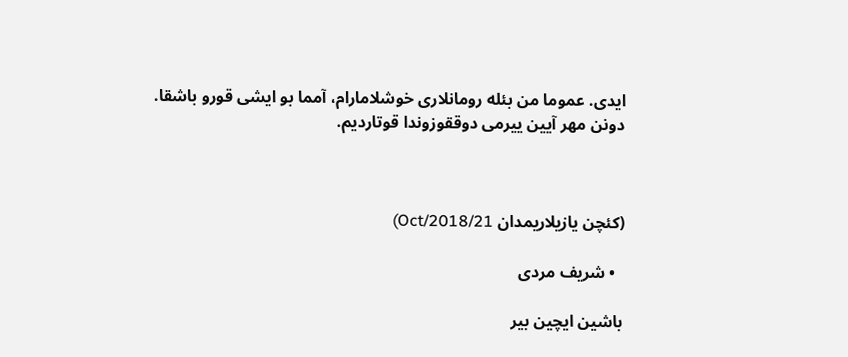ایدی. عموما من بئله رومانلاری خوشلامارام، آمما بو ایشی قورو باشقا. دونن مهر آیین ییرمی دوققوزوندا قوتاردیم.



(کئچن یازیلاریمدان 2018/21/Oct)

  • شریف مردی

باشین ایچین بیر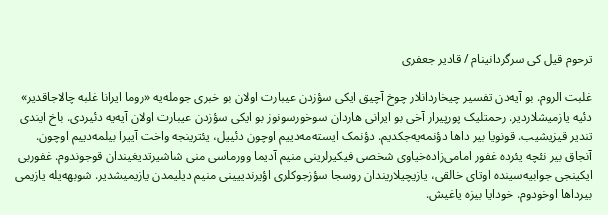ترحوم قیل کی سرگردانینام / قادیر جعفری

غلبت الروم. بو آیه‌دن تفسیر چیخاردانلار چوخ آچیق ایکی سؤزدن عیبارت اولان بو خبری جومله‌یه «روما ایرانا غلبه چالاجاقدیر» دئیه یازمیشلاردیر. رحمتلیک پورپیرار آخی بو ایرانی هاردان سوخورسونوز بو ایکی سؤزدن عیبارت اولان آیه‌یه دئیردی. باخ ایندی تندیر قیزیشیب. قونویا بیر داها دؤنمه‌یه‌جکدیم. دؤنمک ایسته‌مه‌دییم اوچون دئییل، یئترینجه واخت آییرا بیلمه‌دییم اوچون. آنجاق بیر نئچه یئرده غفور امامی‌زاده‌خیاوی شخصی فیکیرلرینی منیم آدیما وورماسی منی شاشیرتدیغیندان قوجوندوم. غفوربی ایکینجی جوابیه‌سینده اوتای خالقی، یازیچیلاریندان روسجا سؤزجوکلری اؤیرندییینی منیم دیلیمدن یازیمیشدیر. شوبهه‌یله یازیمی بیرداها اوخودوم. خودایا بیزه یاغیش.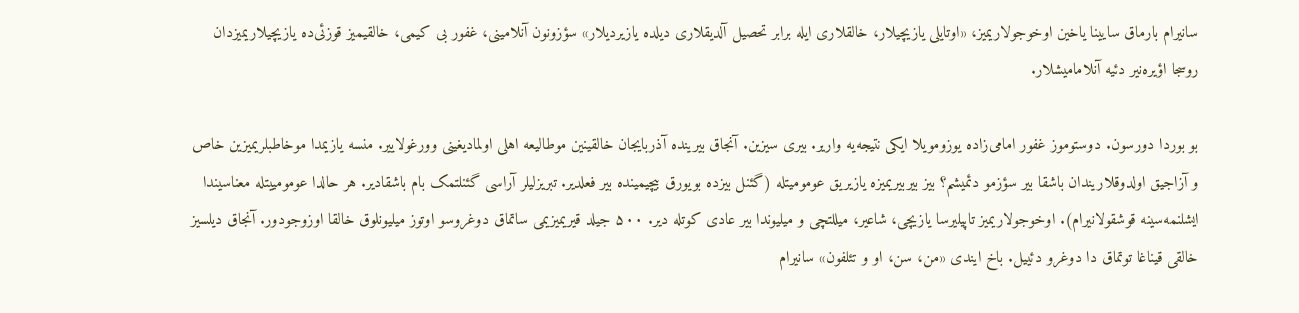سانیرام بارماق سایینا یاخین اوخوجولاریمیز، «اوتایلی یازیچیلار، خالقلاری ایله برابر تحصیل آلدیقلاری دیلده یازیردیلار» سؤزونون آنلامینی، غفور بی کیمی، خالقیمیز قوزئی‌ده یازیچیلاریمیزدان روسجا اؤیره‌نیر دئیه آنلامامیشلار.

بو بوردا دورسون. دوستوموز غفور امامی‌زاده‌ یوزومویلا ایکی نتیجه‌یه واریر. بیری سیزین. آنجاق بیرینده آذربایجان خالقینین موطالیعه اهلی اولمادیغینی وورغولاییر. منسه یازیمدا موخاطبلریمیزین خاص و آزاجیق اولدوقلاریندان باشقا بیر سؤزمو دئمیشم؟ بیز بیربیریمیزه یازیریق عومومیتله (گئنل بیزده بویورق بیچیمینده بیر فعلدیر. تبریزلیلر آراسی گئنلتمک بام باشقادیر. هر حالدا عومومییتله معناسیندا ایشلنمه‌سینه قوشقولانیرام). اوخوجولاریمیز تاپیلیرسا یازیچی، شاعیر، میللتچی و میلیوندا بیر عادی کوتله دیر. ۵۰۰ جیلد قیریمیزیمی ساتماق دوغروسو اوتوز میلیونلوق خالقا اوزوجودور. آنجاق دیلسیز خالقی قیناغا توتماق دا دوغرو دئییل. باخ ایندی «من، سن، او و تئلفون» سانیرام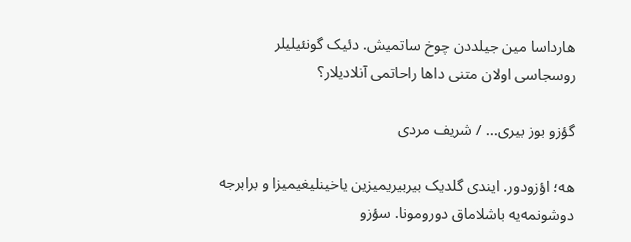هارداسا مین جیلددن چوخ ساتمیش. دئیک گونئیلیلر روسجاسی اولان متنی داها راحاتمی آنلادیلار؟

گؤزو بوز بیری... / شریف مردی

هه؛ اؤزودور. ایندی گلدیک بیربیریمیزین یاخینلیغیمیزا و برابرجه دوشونمه‌یه باشلاماق دورومونا. سؤزو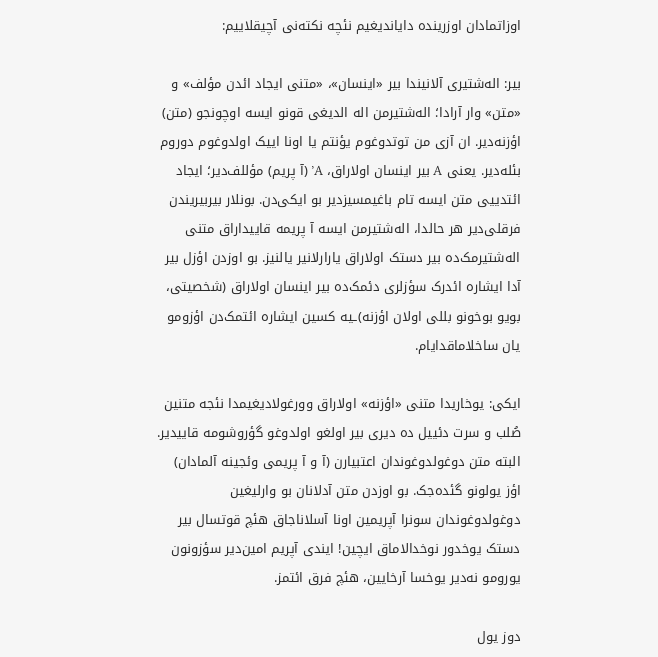اوزاتمادان اوزرینده دایاندیغیم نئچه نکته‌نی آچیقلاییم:

بیر: اله‌شتیری آلانیندا بیر «اینسان»، «متنی ایجاد ائدن مؤلف» و «متن» وار آرادا؛ اله‌شتیرمن اله الدیغی قونو ایسه اوچونجو (متن) اؤزنه‌دیر. ان آزی من توتدوغوم یؤنتم یا اونا اییک اولدوغوم دوروم بئله‌دیر. یعنی A بیر اینسان اولاراق، A’ (آ پریم) مؤللف‌دیر؛ ایجاد ائتدییی متن ایسه تام باغیمسیزدیر بو ایکی‌دن. بونلار بیربیریندن فرقلی‌دیر هر حالدا، اله‌شتیرمن ایسه آ پریمه قاییداراق متنی اله‌شتیرمک‌ده بیر دستک اولاراق یارارلانیر یالنیز. بو اوزدن اؤزل بیر آدا ایشاره ائدرک سؤزلری دئمک‌ده بیر اینسان اولاراق (شخصیتی، بویو بوخونو بللی اولان اؤزنه)ـیه کسین ایشاره ائتمک‌دن اؤزومو یان ساخلاماقدایام.

ایکی: یوخاریدا متنی «اؤزنه» اولاراق وورغولادیغیمدا نئجه متنین صُلب و سرت دئییل ده دیری بیر اولغو اولدوغو گؤروشومه قاییدیر. البته متن دوغولدوغوندان اعتبیارن (آ و آ پریمی وئجینه آلمادان) اؤز یولونو گئده‌جک. بو اوزدن متن آدلانان بو وارلیغین دوغولدوغوندان سونرا آپریمین اونا آسلاناجاق هئچ قوتسال بیر دستک یوخدور نوخدالاماق ایچین! ایندی آپریم امین‌دیر سؤزونون یورومو نه‌دیر یوخسا آرخایین، هئچ فرق ائتمز.

دوز یول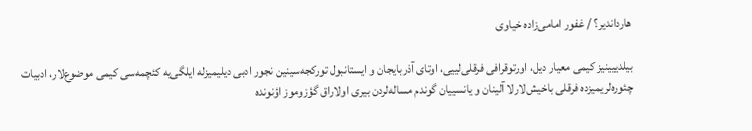هارداندیر؟ / غفور امامی‌زاده خیاوی

بیلدییینیز کیمی معیار دیل، اورتوقرافی فرقلی‌لییی، اوتای آذربایجان و ایستانبول تورکجه‌سینین نجور ادبی دیلیمیزله ایلگی‌یه کئچمه‌سی کیمی موضوع‌لار، ادبیات چئوره‌لریمیزده فرقلی باخیش‌‌لارلا آلینان و یانسییان گوندم‌ مساله‌لردن بیری اولاراق گؤزوموز اؤنونده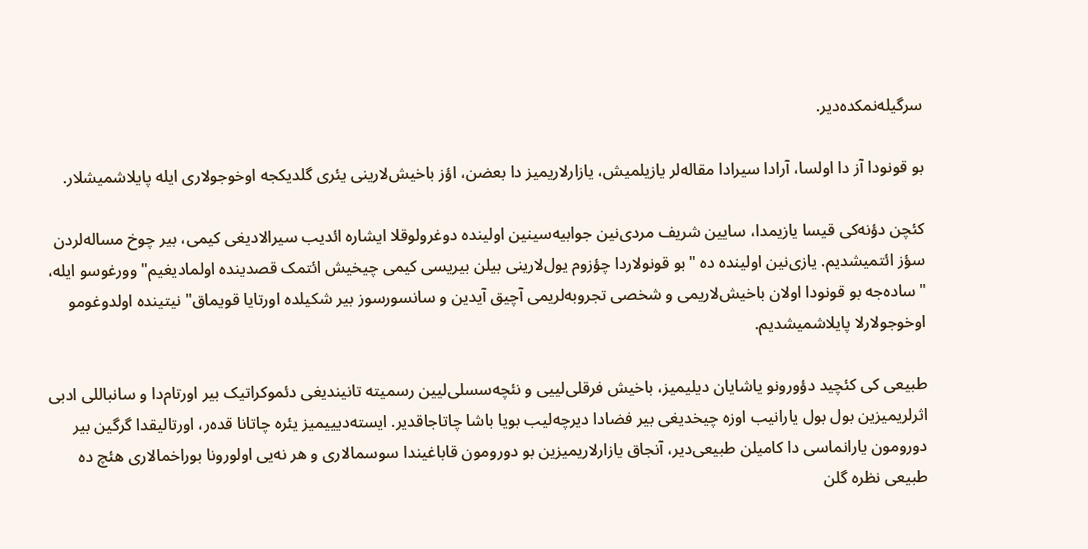سرگیله‌نمکده‌دیر.

بو قونودا آز دا اولسا، آرادا سیرادا مقاله‌لر یازیلمیش، یازارلاریمیز دا بعضن، اؤز باخیش‌لارینی یئری گلدیکجه اوخوجولاری ایله پایلاشمیشلار.

کئچن دؤنه‌کی قیسا یازیمدا، سایین شریف‌ مردی‌نین جوابیه‌سینین اولینده دوغرولوقلا ایشاره ائدیب سیرالادیغی کیمی، بیر چوخ مساله‌لردن سؤز ائتمیشدیم. یازی‌نین اولینده ده "بو قونولاردا چؤزوم یول‌لارینی بیلن بیریسی کیمی چیخیش ائتمک قصدینده اولمادیغیم" وورغوسو ایله، "ساده‌جه بو قونودا اولان باخیش‌لاریمی و شخصی تجروبه‌لریمی آچیق آیدین و سانسورسوز بیر شکیلده اورتایا قویماق" نیتینده اولدوغومو اوخوجولارلا پایلاشمیشدیم.

طبیعی کی کئچید دؤورونو یاشایان دیلیمیز، باخیش فرقلی‌لییی و نئچه‌سسلی‌لیین رسمیته تانیندیغی دئموکراتیک بیر اورتام‌دا و سانباللی ادبی اثرلریمیزین بول بول یارانیب اوزه چیخدیغی بیر فضادا دیرچه‌لیب بویا باشا چاتاجاقدیر. ایسته‌دیییمیز یئره چاتانا قده‌ر، اورتالیقدا گرگین بیر دورومون یارانماسی دا کامیلن طبیعی‌دیر، آنجاق یازارلاریمیزین بو دورومون قاباغیندا سوسمالاری و هر نه‌یی اولورونا بوراخمالاری هئچ ده طبیعی نظره گلن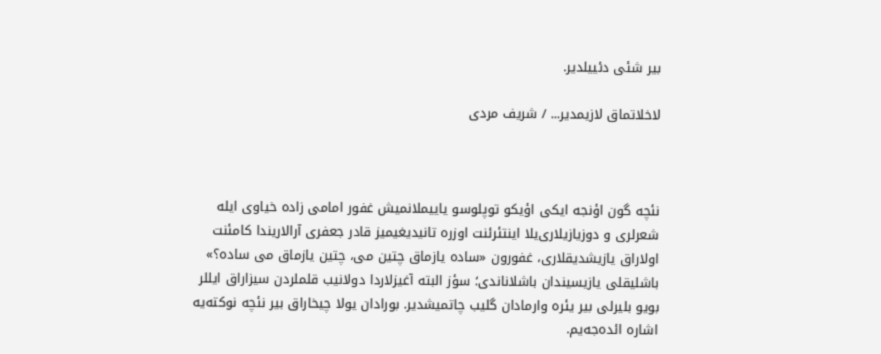بیر شئی دئییلدیر.

لاخلاتماق لازیمدیر... / شریف مردی



نئچه گون اؤنجه ایکی اؤیکو توپلوسو یاییملانمیش غفور امامی زاده خیاوی ایله شعرلری و دوزیازیلاری‌یلا اینتئرئنت اوزره تانیدیغیمیز قادر جعفری آرالاریندا کامئنت اولاراق یازیشدیقلاری، غفورون «ساده یازماق چتین می، چتین یازماق می ساده؟» باشلیقلی یازیسیندان باشلاناندی؛ سؤز البته آغیزلاردا دولانیب قلملردن سیزاراق ایللر بویو بلیرلی بیر یئره وارمادان گلیب چاتمیشدیر. بورادان یولا چیخاراق بیر نئچه نوکته‌یه اشاره ائده‌جه‌یم.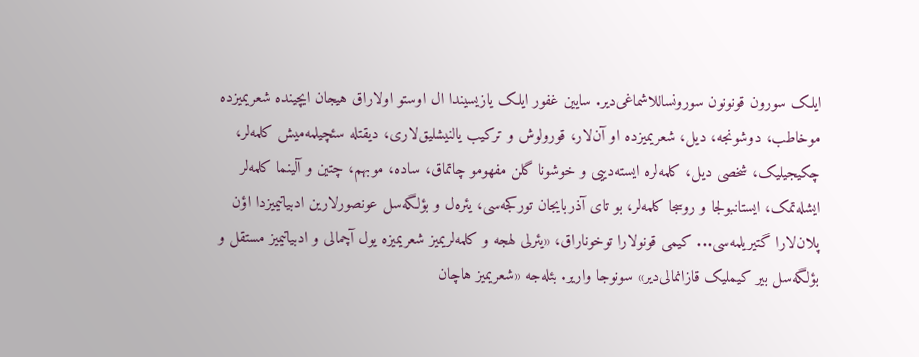ایلک سورون قونونون سورونساللاشماغی‌دیر. سایین غفور ایلک یازیسیندا ال اوستو اولاراق هیجان ایچینده شعریمیزده موخاطب، دوشونجه، دیل، شعریمیزده او آن‌لار، قورولوش و ترکیب یالنیشلیق‌لاری، دیقتله سئچیلمه‌میش کلمه‌لر، چکیجیلیک، شخصی دیل، کلمه‌لره ایسته‌دییی و خوشونا گلن مفهومو چاتماق، ساده، موبهم، چتین و آلینما کلمه‌لر ایشله‌تمک، ایستانبولجا و روسجا کلمه‌لر، بو تای آذربایجان تورکجه‌سی، یئره‌ل و بؤلگه‌سل عونصورلارین ادبیاتیمیزدا اؤن پلان‌لارا گتیریلمه‌سی... کیمی قونولارا توخوناراق، «یئرلی لهجه‌ و کلمه‌لریمیز شعریمیزه یول آچمالی‌ و ادبیاتیمیز مستقل و بؤلگه‌سل بیر کیملیک قازانمالی‌دیر» سونوجا واریر. بئله‌جه «شعریمیز هاچان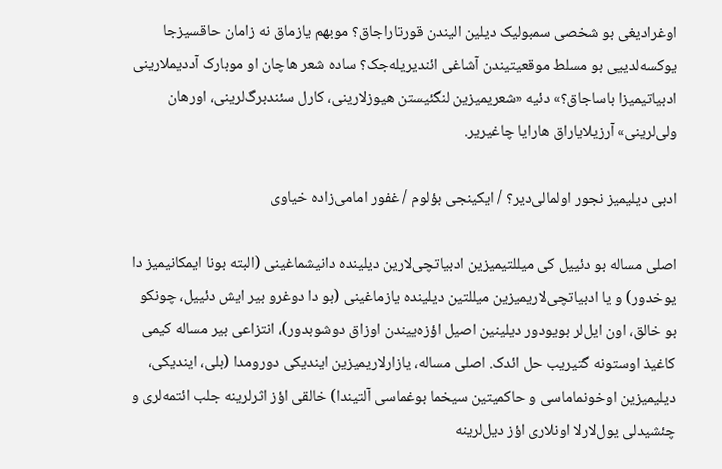اوغرادیغی بو شخصی سمبولیک دیلین الیندن قورتاراجاق؟ موبهم یازماق نه زامان حاقسیزجا یوکسه‌لدییی بو مسلط موقعیتیندن آشاغی ائندیریله‌جک؟ ساده شعر هاچان او موبارک آددیملارینی ادبیاتیمیزا باساجاق؟» دئیه «شعریمیزین لنگئیستن هیوزلارینی، کارل سئندبرگ‌لرینی، اورهان ولی‌‌لرینی» آرزیلایاراق هارایا چاغیریر.

ادبی دیلیمیز نجور اولمالی‌دیر؟ / ایکینجی بؤلوم / غفور امامی‌زاده خیاوی

اصلی مساله بو دئییل کی میللتیمیزین ادبیاتچی‌لارین دیلینده دانیشماغینی (البته بونا ایمکانیمیز دا یوخدور) و یا ادبیاتچی‌لاریمیزین میللتین دیلینده یازماغینی (بو دا دوغرو بیر ایش دئییل، چونکو بو خالق، اون ایل‌لر بویودور دیلینین اصیل اؤزه‌ییندن اوزاق دوشوبدور)، انتزاعی بیر مساله کیمی کاغیذ اوستونه گتیریب حل ائدک. اصلی مساله‌، یازارلاریمیزین ایندیکی دورومدا (بلی، ایندیکی، دیلیمیزین اوخونماماسی و حاکمیتین سیخما بوغماسی آلتیندا) خالقی اؤز اثرلرینه جلب ائتمه‌لری و چئشیدلی یول‌لارلا اونلاری اؤز دیل‌لرینه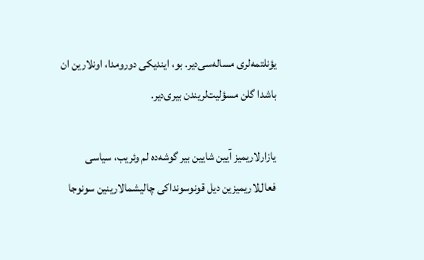یؤنلتمه‌لری مساله‌سی‌دیر. بو، ایندیکی دورومدا، اونلارین ان باشدا گلن مسؤلیت‌لریندن بیری‌دیر.

یازارلاریمیز آیین شایین بیر گوشه‌ده لم وئریب، سیاسی فعال‌لاریمیزین دیل قونوسونداکی چالیشمالارینین سونوجا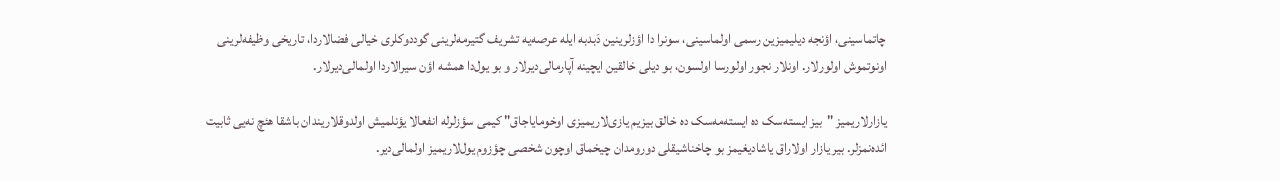چاتماسینی، اؤنجه دیلیمیزین رسمی اولماسینی، سونرا دا اؤزلرینین دَبدبه ایله عرصه‌یه تشریف گتیرمه‌لرینی گوددوکلری خیالی فضالاردا، تاریخی وظیفه‌لرینی اونوتموش اولور‌لار. اونلار نجور اولورسا اولسون، بو دیلی خالقین ایچینه آپارمالی‌دیرلار و بو یول‌دا همشه اؤن سیرالاردا اولمالی‌دیرلار.

یازارلاریمیز "بیز ایسته‌سک ده ایسته‌مه‌سک ده خالق بیزیم یازی‌لاریمیزی اوخومایاجاق" کیمی سؤزلرله انفعالا یؤنلمیش اولدوقلاریندان باشقا هئچ نه‌یی ثابیت ائده‌نمزلر. بیر یازار اولاراق یاشادیغیمز بو چاخناشیقلی دورومدان چیخماق اوچون شخصی چؤزوم یول‌لاریمیز اولمالی‌دیر.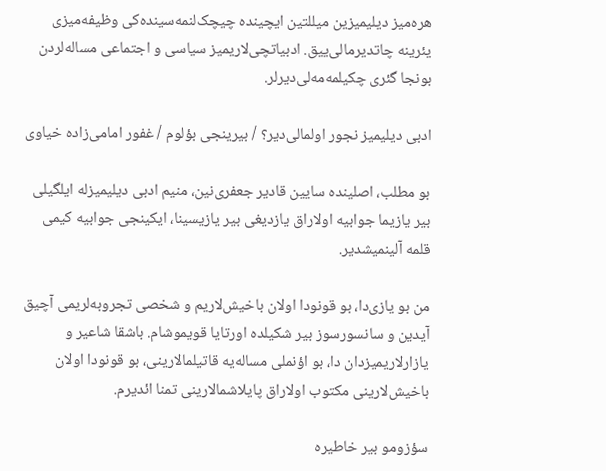هره‌میز دیلیمیزین میللتین ایچینده چیچک‌لنمه‌سینده‌کی وظیفه‌میزی یئرینه چاتدیرمالی‌ییق. ادبیاتچی‌لاریمیز سیاسی و اجتماعی مساله‌لردن بونجا گئری چکیلمه‌مه‌لی‌دیرلر.

ادبی دیلیمیز نجور اولمالی‌دیر؟ / بیرینجی بؤلوم / غفور امامی‌زاده خیاوی

بو مطلب، اصلینده سایین قادیر جعفری‌نین، منیم ادبی دیلیمیزله ایلگیلی بیر یازیما جوابیه اولاراق یازدیغی بیر یازیسینا، ایکینجی جوابیه کیمی قلمه آلینمیشدیر.

من بو یازی‌دا، بو قونودا اولان باخیش‌لاریم و شخصی تجروبه‌لریمی آچیق آیدین و سانسورسوز بیر شکیلده اورتایا قویموشام. باشقا شاعیر و یازارلاریمیزدان دا، بو اؤنملی مساله‌یه قاتیلمالارینی، بو قونودا اولان باخیش‌لارینی مکتوب اولاراق پایلاشمالارینی تمنا ائدیرم.

سؤزومو بیر خاطیره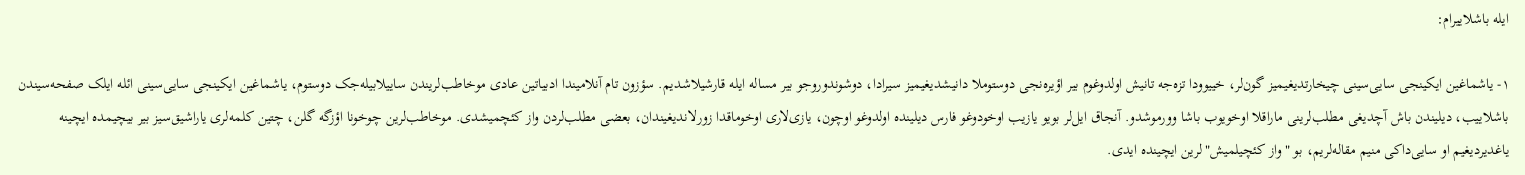ایله باشلاییرام:

۱- یاشماغین ایکینجی سایی‌سینی چیخارتدیغیمیز گون‌لر، خییوودا تزه‌جه تانیش اولدوغوم بیر اؤیره‌نجی دوستوملا دانیشدیغیمیز سیرادا، دوشوندوروجو بیر مساله‌ ایله قارشیلاشدیم. سؤزون تام آنلامیندا ادبیاتین عادی موخاطب‌لر‌یندن ساییلابیله‌جک دوستوم، یاشماغین ایکینجی سایی‌سینی ائله ایلک صفحه‌سیندن باشلاییب، دیلیندن باش آچدیغی مطلب‌لرینی ماراقلا اوخویوب باشا وورموشدو. آنجاق ایل‌لر بویو یازیب اوخودوغو فارس دیلینده اولدوغو اوچون، یازی‌لاری اوخوماقدا زورلاندیغیندان، بعضی مطلب‌لردن واز کئچمیشدی. موخاطب‌لرین چوخونا اؤزگه گلن، چتین کلمه‌لری یاراشیق‌سیز بیر بیچیمده ایچینه یاغدیردیغیم او سایی‌داکی منیم مقاله‌لریم، بو "واز کئچیلمیش‌"لرین ایچینده ایدی.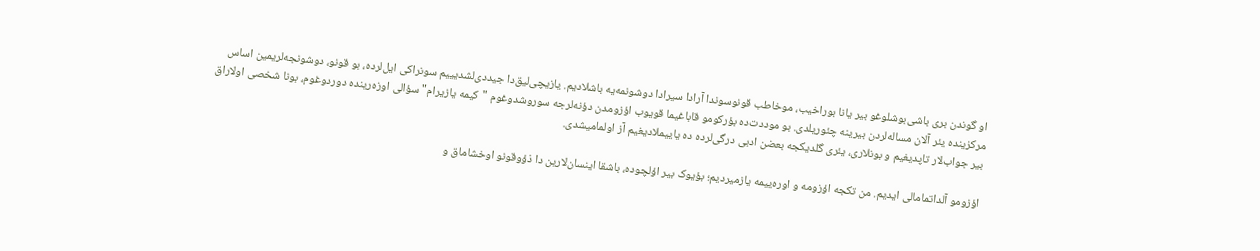او گوندن بری باشی‌بوشلوغو بیر یانا بوراخیب، موخاطب قونوسوندا آرادا سیرادا دوشونمه‌یه باشلادیم. یازیچی‌لیق‌دا جیددی‌لشدیییم سونراکی ایل‌لرده، بو قونو، دوشونجه‌لریمین اساس مرکزینده یئر آلان مساله‌لردن بیرینه چئوریلدی. بو موددت‌ده بؤرکومو قاباغیما قویوب اؤزومدن دؤنه‌لرجه سوروشدوغوم "کیمه یازیرام" سؤالی اوزه‌رینده دوردوغوم، بونا شخصی اولاراق بیر جواب‌لار تاپدیغیم و بونلاری، یئری گلدیکجه بعضن ادبی درگی‌لرده ده یاییملادیغیم آز اولمامیشدی.

اؤزومو آلداتمامالی‌ ایدیم. من تکجه اؤزومه و اوره‌ییمه یازمیردیم؛ بؤیوک بیر اؤلچوده، باشقا اینسان‌لارین دا ذؤوقونو اوخشاماق و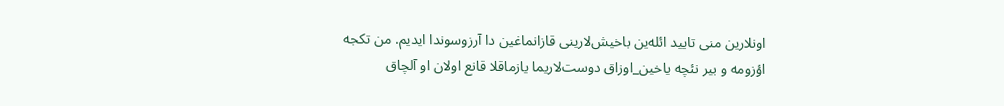اونلارین منی تایید ائله‌ین باخیش‌لارینی قازانماغین دا آرزوسوندا ایدیم. من تکجه اؤزومه و بیر نئچه یاخین_اوزاق دوست‌لاریما یازماقلا قانع اولان او آلچاق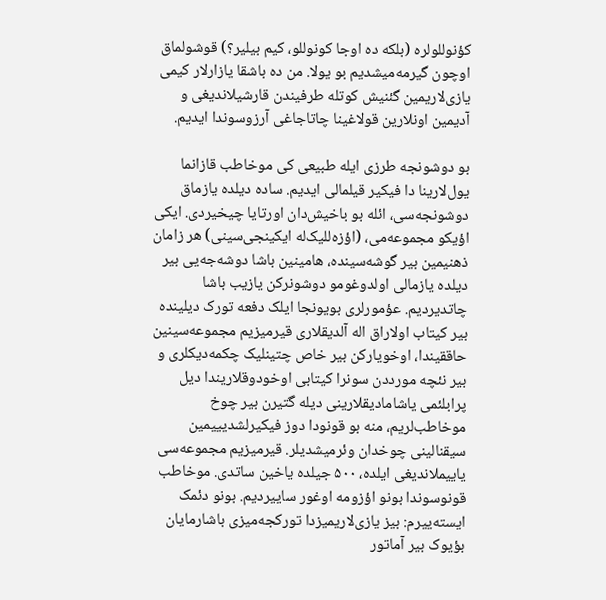کؤنوللو‌لره (بلکه ده اوجا کونوللو، کیم بیلیر؟) قوشولماق اوچون گیرمه‌میشدیم بو یولا. من ده باشقا یازارلار کیمی یازی‌لاریمین گئنیش کوتله‌ طرفیندن قارشیلاندیغی و آدیمین اونلارین قولاغینا چاتاجاغی آرزوسوندا ایدیم.

بو دوشونجه طرزی ایله طبیعی کی موخاطب قازانما یول‌لارینا دا فیکیر قیلمالی ایدیم. ساده دیلده یازماق دوشونجه‌سی، ائله بو باخیش‌دان اورتایا چیخیردی. ایکی اؤیکو مجموعه‌می، (اؤزه‌للیک‌له ایکینجی‌سینی) هر زامان ذهنیمین بیر گوشه‌سینده، هامینین باشا دوشه‌جه‌یی بیر دیلده یازمالی اولدوغومو دوشونرکن یازیب باشا چاتدیردیم. عؤمورلری بویونجا ایلک دفعه تورک دیلینده بیر کیتاب اولاراق اله آلدیقلاری قیرمیزیم مجموعه‌سینین حاققیندا، اوخویارکن بیر خاص چتینلیک چکمه‌دیکلری و بیر نئچه مورددن سونرا کیتابی اوخودوقلاریندا دیل پرابلئمی یاشامادیقلارینی دیله‌ گتیرن بیر چوخ موخاطب‌لریم، منه بو قونودا دوز فیکیرلشدیییمین سیقنالینی چوخدان وئرمیشدیلر. قیرمیزیم مجموعه‌سی یاییملاندیغی ایلده، ۵۰۰ جیلده یاخین ساتدی. موخاطب قونوسوندا بونو اؤزومه اوغور ساییردیم. بونو دئمک ایسته‌ییرم: بیز یازی‌لاریمیزدا تورکجه‌میزی باشارمایان بؤیوک بیر آماتور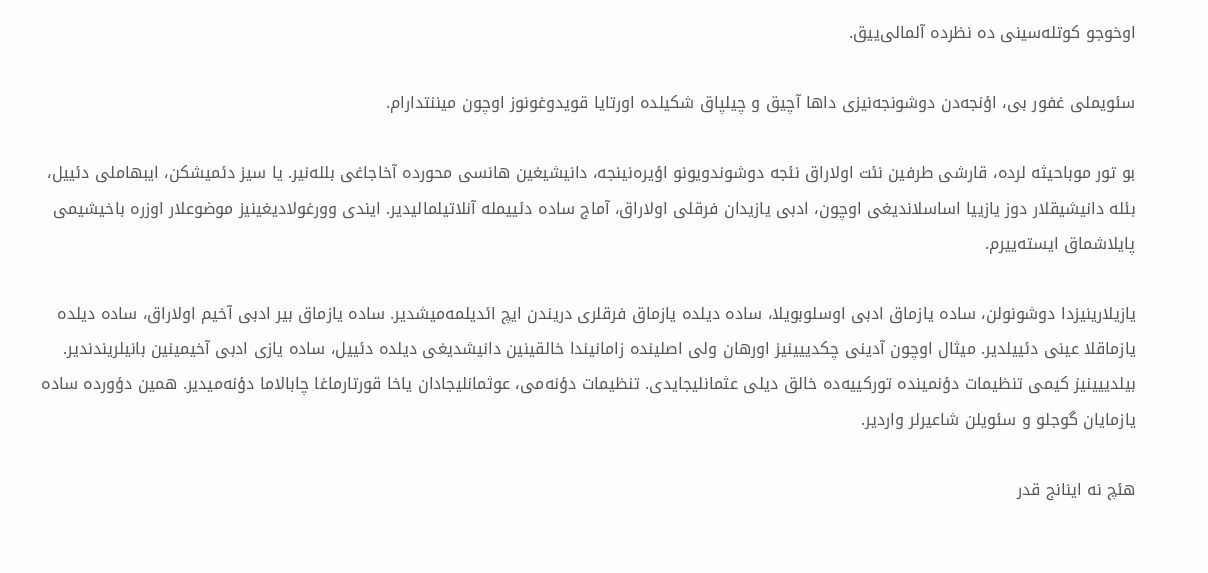اوخوجو کوتله‌سینی ده نظرده آلمالی‌ییق.

سئویملی غفور بی، اؤنجه‌دن دوشونجه‌نیزی داها آچیق و چیلپاق شکیلده اورتایا قویدوغونوز اوچون میننتدارام.

بو تور موباحیثه لرده، قارشی طرفین نئت اولاراق نئجه دوشوندویونو اؤیره‌نینجه، دانیشیغین هانسی محورده آخاجاغی بلله‌نیر. یا سیز دئمیشکن، ایبهاملی دئییل، بئله دانیشیقلار دوز یازییا اساسلاندیغی اوچون، ادبی یازیدان فرقلی اولاراق، آماج ساده دئییمله آنلاتیلمالیدیر. ایندی وورغولادیغینیز موضوعلار اوزره باخیشیمی پایلاشماق ایسته‌ییرم.

یازیلارینیزدا دوشونولن، ساده یازماق ادبی اوسلوبویلا، ساده دیلده یازماق فرقلری دریندن ایچ ائدیلمه‌میشدیر. ساده یازماق بیر ادبی آخیم اولاراق، ساده دیلده یازماقلا عینی دئییلدیر. میثال اوچون آدینی چکدییینیز اورهان ولی اصلینده زامانیندا خالقینین دانیشدیغی دیلده دئییل، ساده یازی ادبی آخیمینین بانیلریندندیر. بیلدییینیز کیمی تنظیمات دؤنمینده تورکییه‌ده خالق دیلی عثمانلیجایدی. تنظیمات دؤنه‌می، عوثمانلیجادان یاخا قورتارماغا چابالاما دؤنه‌میدیر. همین دؤورده ساده یازمایان گوجلو و سئویلن شاعیرلر واردیر.

هئچ نه اینانج قدر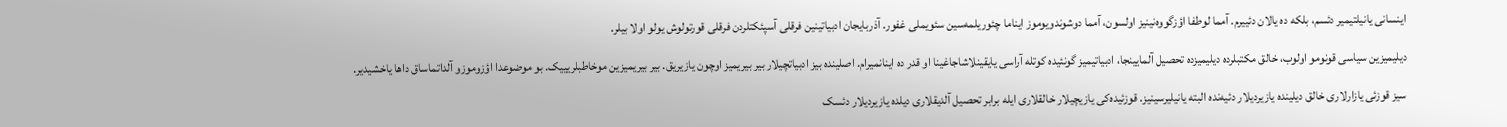اینسانی یانیلتیمیر دئسم، بلکه ده یالان دئییرم. آمما لوطفا اؤزگووه‌نینیز اولسون، آمما دوشوندویوموز ایناما چئوریلمه‌سین سئویملی غفور. آذربایجان ادبیاتینین فرقلی آسپئکتلردن فرقلی قورتولوش یولو اولا بیلر.

دیلیمیزین سیاسی قونومو اولوب، خالق مکتبلرده دیلیمیزده تحصیل آلمایینجا، ادبیاتیمیز گونئیده کوتله آراسی یایقینلاشاجاغینا او قدر ده اینانمیرام. اصلینده بیز ادبیاتچیلار بیر بیریمیز اوچون یازیریق. بیر بیریمیزین موخاطبلریییک. بو موضوعدا اؤزوموزو آلداتماساق داها یاخشیدیر.

سیز قوزئی یازارلاری خالق دیلینده یازیردیلار دئیه‌نده البته یانیلیرسینیز. قوزئیده‌کی یازیچیلار خالقلاری ایله برابر تحصیل آلدیقلاری دیلده یازیردیلار دئسک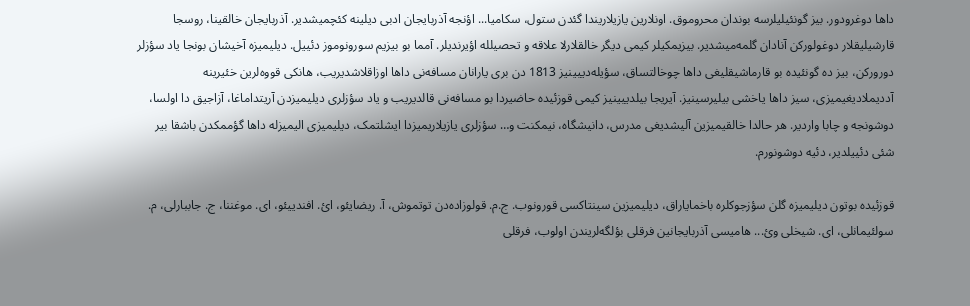داها دوغرودور. بیز گونئیلیلرسه بوندان محروموق. اونلارین یازیلاریندا گئدن ستول، سکامیا... اؤنجه آذربایجان ادبی دیلینه کئچمیشدیر. آذربایجان خالقینا، روسجا قارشیلیقلار دوغولورکن آنادان گلمه‌میشدیر. بیزیمکیلر کیمی دیگر خالقلارلا علاقه و تحصیلله اؤیرندیلر. آمما بو بیزیم سورونوموز دئییل. دیلیمیزه آخیشان بونجا یاد سؤزلر دورورکن، بیز ده گونئیده بو قارماشیقلیغی داها چوخالتساق، سؤیله‌دییینیز 1813 دن بری یارانان مسافه‌نی داها اوزاقلاشدیریب، هانکی قووه‌لرین خئیرینه آددیملادیغیمیزی، سیز داها یاخشی بیلیرسینیز. آیریجا بیلدییینیز کیمی قوزئیده حاضیردا بو مسافه‌نی قالدیریب و یاد سؤزلری دیلیمیزدن آریتداماغا، آزاجیق دا اولسا، دوشونجه و چابا واردیر. هر حالدا خالقیمیزین آلیشدیغی مدرس، دانیشگاه، نیمکنت و… سؤزلری یازیلاریمیزدا ایشلتمک، دیلیمیزی الیمیزله داها گؤممکدن باشقا بیر شئی دئییلدیر، دئیه دوشونورم.

قوزئیده بوتون دیلیمیزه گلن سؤزجوکلره باخمایاراق، دیلیمیزین سینتاکسی قورونوب. ج.م. قولوزاده‌دن توتموش، آ. ریضایئو، ائ. افندییئو، ای. موغننا، ج. جاببارلی، م. سولئیمانلی، ای. شیخلی وئ... هامیسی آذربایجانین فرقلی بؤلگه‌لریندن اولوب، فرقلی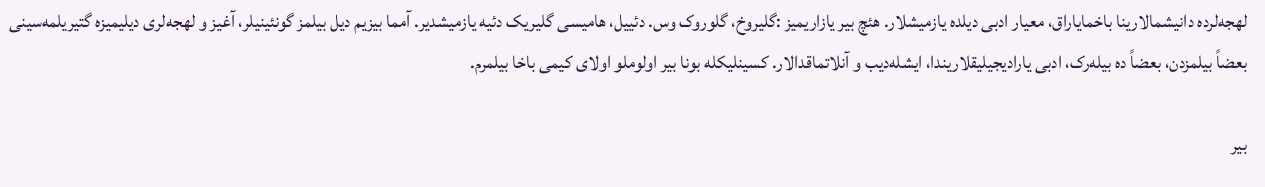لهجه‌لرده دانیشمالارینا باخمایاراق، معیار ادبی دیلده یازمیشلار. هئچ بیر یازاریمیز :گلیروخ، گلوروک وس. دئییل، هامیسی گلیریک دئیه یازمیشدیر. آمما بیزیم دیل بیلمز گونئینیلر، آغیز و لهجه‌لری دیلیمیزه گتیریلمه‌سینی بعضاً بیلمزدن، بعضاً ده بیله‌رک، ادبی یارادیجیلیقلاریندا، ایشله‌دیب و آنلاتماقدالار. کسینلیکله بونا بیر اولوملو اولای کیمی باخا بیلمرم.

بیر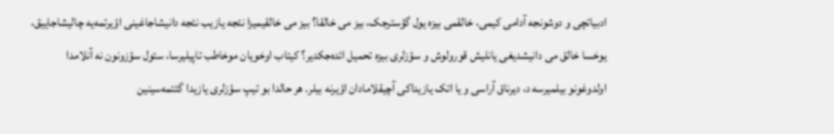ادبیاتچی و دوشونجه آدامی کیمی، خالقمی بیزه یول گؤسترجک، بیز می خالقا؟ بیز می خالقیمیزا نئجه یازیب نئجه دانیشاجاغینی اؤیرتمه‌یه چالیشاجاییق، یوخسا خالق می دانیشدیغی یانلیش قورولوش و سؤزلری بیزه تحمیل ائده‌جکدیر؟ کیتاب اوخویان موخاطب تاپیلیرسا، ستول سؤزونون نه آنلامدا اولدوغونو بیلمیرسه د، دیرناق آراسی و یا اتک یازیداکی آچیقلامادان اؤیرنه بیلر. هر حالدا بو تیپ سؤزلری یازیدا گئتمه‌سینین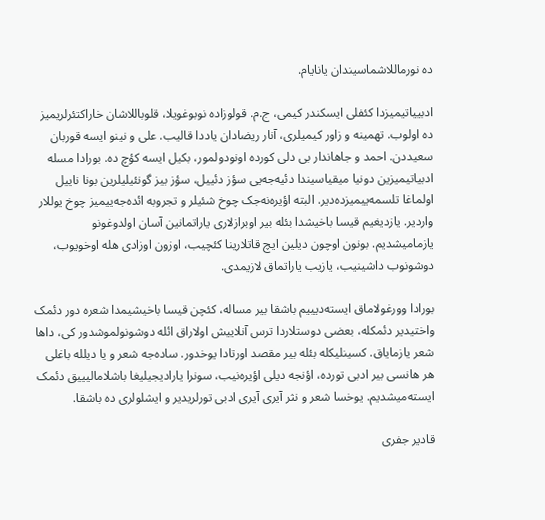ده نورماللاشماسیندان یانایام.

ادبییاتیمیزدا کئفلی ایسکندر کیمی، ج.م. قولوزاده نوبوغویلا، قلوباللاشان خاراکتئرلریمیز ده اولوب. تهمینه و زاور کیمیلری، آنار ریضادان یاددا قالیب. علی و نینو ایسه قوربان سعیددن. احمد و جاهاندار بی دلی کورده اونودولمور، بکیل ایسه کؤچ ده. بورادا مسله ادبیاتیمیزین دونیا میقیاسیندا دئیه‌جه‌یی سؤز دئییل، سؤز بیز گونئیلیلرین بونا ناییل اولماغا تلسمه‌ییمیزده‌دیر. البته اؤیره‌نه‌جک چوخ شئیلر و تجروبه ائده‌جه‌ییمیز چوخ یوللار واردیر. یازدیغیم قیسا باخیشدا بئله بیر اوبرازلاری یاراتمانین آسان اولدوغونو یازمامیشدیم. بونون اوچون دیلین ایچ قاتلارینا کئچیب، اوزون اوزادی هله اوخویوب، دوشونوب داشینیب، یازیب یاراتماق لازیمدی.

بورادا وورغولاماق ایسته‌دیییم باشقا بیر مساله، کئچن قیسا باخیشیمدا شعره دور دئمک واختیدیر دئمکله، بعضی دوستلاردا ترس آنلاییش اولاراق ائله دوشونولموشدور کی، داها شعر یازمایاق. کسینلیکله بئله بیر مقصد اورتادا یوخدور. ساده‌جه شعر و یا دیلله باغلی هر هانسی بیر ادبی تورده، اؤنجه دیلی اؤیره‌نیب، سونرا یارادیجیلیغا باشلامالیییق دئمک ایسته‌میشدیم. یوخسا شعر و نثر آیری آیری ادبی تورلریدیر و ایشلولری ده باشقا.

قادیر جفری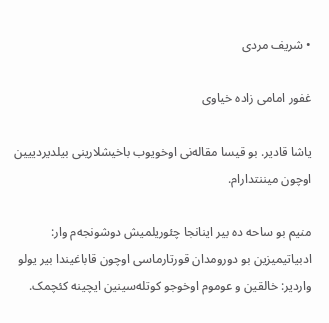• شریف مردی

غفور امامی زاده خیاوی

یاشا قادیر. بو قیسا مقاله‌نی اوخویوب باخیشلارینی بیلدیردییین اوچون میننتدارام.

منیم بو ساحه ده بیر اینانجا چئوریلمیش دوشونجه‌م وار: ادبیاتیمیزین بو دورومدان قورتارماسی اوچون قاباغیندا بیر یولو واردیر: خالقین و عوموم اوخوجو کوتله‌سینین ایچینه کئچمک.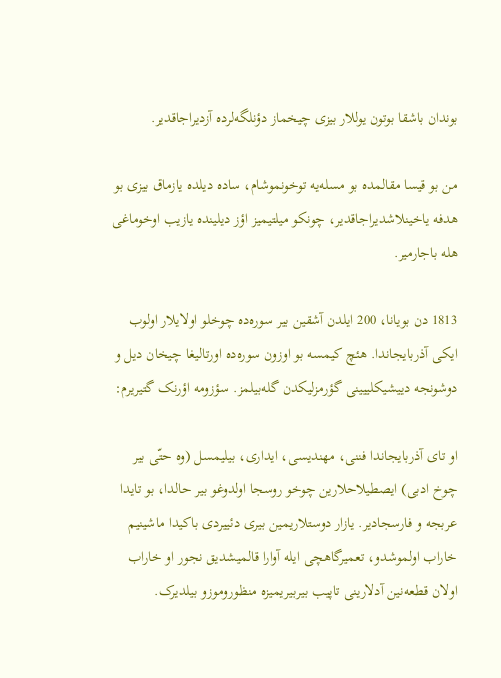بوندان باشقا بوتون یوللار بیزی چیخماز دؤنلگه‌لرده آزدیراجاقدیر.

من بو قیسا مقالمده بو مسله‌یه توخونموشام، ساده دیلده یازماق بیزی بو هدفه یاخینلاشدیراجاقدیر، چونکو میلتیمیز اؤز دیلینده یازیب اوخوماغی هله باجارمیر.

1813 دن بویانا، 200 ایلدن آشقین بیر سوره‌ده چوخلو اولایلار اولوب ایکی آذربایجاندا. هئچ کیمسه بو اوزون سوره‌ده اورتالیغا چیخان دیل و دوشونجه دییشیکلییینی گؤرمزلیکدن گله‌بیلمز. سؤزومه اؤرنک گتیریرم:

او تای آذربایجاندا فننی، مهندیسی، ایداری، بیلیمسل (وه حتّی بیر چوخ ادبی) ایصطیلاحلارین چوخو روسجا اولدوغو بیر حالدا، بو تایدا عربجه و فارسجادیر. یازار دوستلاریمین بیری دئییردی باکیدا ماشینیم خاراب اولموشدو، تعمیرگاهچی ایله آوارا قالمیشدیق نجور او خاراب اولان قطعه‌نین آدلارینی تاپیب بیربیریمیزه منظوروموزو بیلدیرک.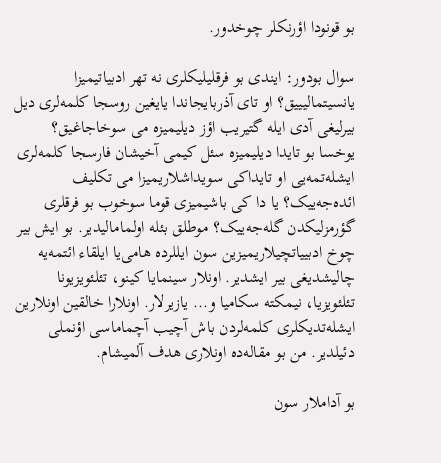بو قونودا اؤرنکلر چوخدور.

سوال بودور: ایندی بو فرقلیلیکلری نه تهر ادبیاتیمیزا یانسیتمالیییق؟ او تای آذربایجاندا یایغین روسجا کلمه‌لری دیل بیرلیغی آدی ایله گتیریب اؤز دیلیمیزه می سوخاجاغیق؟ یوخسا بو تایدا دیلیمیزه سئل کیمی آخیشان فارسجا کلمه‌لری ایشله‌تمه‌یی او تایداکی سویداشلاریمیزا می تکلیف ائده‌جه‌ییک؟ یا دا کی باشیمیزی قوما سوخوب بو فرقلری گؤرمزلیکدن گله‌جه‌ییک؟ موطلق بئله اولمامالیدیر. بو ایش بیر چوخ ادبییاتچیلاریمیزین سون ایللرده هامی‌یا ایلقاء ائتمه‌یه چالیشدیغی بیر ایشدیر. اونلار سینمایا کینو، تئلئویزیونا تئلئویزیا، نیمکته سکامیا و... یازیرلار. اونلارا خالقین اونلارین ایشله‌تدیکلری کلمه‌لردن باش آچیب آچماماسی اؤنملی دئیلدیر. من بو مقاله‌ده اونلاری هدف آلمیشام.

بو آداملار سون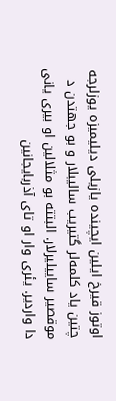اوتوز قیرخ ایلین ایچینده یازیلی دیلیمیزه یوزلرجه چتین یاد کلمه‌لر گتیریب سالیبلار و بو جهتدن د موقصیر ساییلیرلار. البتته بو مثلالین او بیری یانی دا واردیر. یئری وار او تای آذربایجانین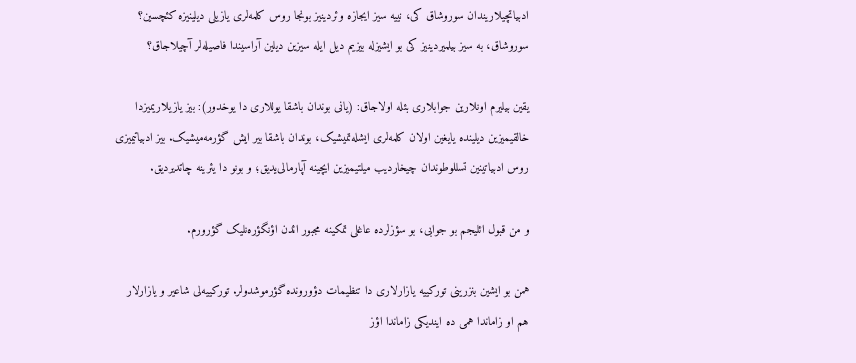ادبیاتچیلاریندان سوروشاق کی، نییه سیز ایجازه وئردینیز بونجا روس کلمه‌لری یازیلی دیلینیزه کئچسین؟ سوروشاق، به سیز بیلمیردینیز کی بو ایشیزله بیزیم دیل ایله سیزین دیلین آراسیندا فاصیله‌لر آچیلاجاق؟

یقین بیلیرم اونلارین جوابلاری بئله اولاجاق: (یانی بوندان باشقا یوللاری دا یوخدور): بیز یازیلاریمیزدا خالقیمیزین دیلینده یایغین اولان کلمه‌لری ایشله‌تمیشیک، بوندان باشقا بیر ایش گؤرمه‌میشیک. بیز ادبیاتیمیزی روس ادبیاتینین تسللوطوندان چیخاردیب میلتیمیزین ایچینه آپارمالی‌یدیق؛ و بونو دا یئرینه چاتدیردیق.

و من قبول ائلیجم بو جوابی، بو سؤزلرده عاغلی تمکینه مجبور ائدن اؤنگؤره‌نلیک گؤرورم.

همن بو ایشین بنزرینی تورکییه یازارلاری دا تنظیمات دؤورونده گؤرموشدولر. تورکییه‌لی شاعیر و یازارلار هم او زاماندا همی ده ایندیکی زاماندا اؤز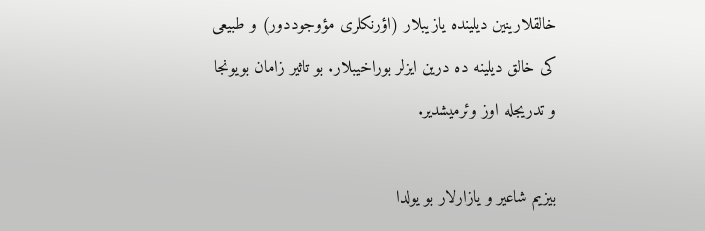خالقلارینین دیلینده یازیبلار (اؤرنکلری مؤوجوددور) و طبیعی کی خالق دیلینه ده درین ایزلر بوراخیبلار. بو تاثیر زامان بویونجا و تدریجله اوز وئرمیشدیر.

بیزیم شاعیر و یازارلار بو یولدا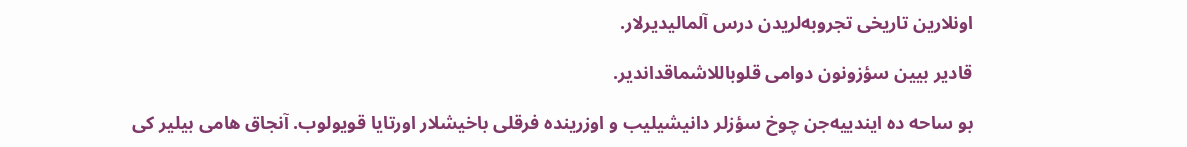اونلارین تاریخی تجروبه‌لریدن درس آلمالیدیرلار.

قادیر بیین سؤزونون دوامی قلوباللاشماقداندیر.

بو ساحه ده ایندییه‌جن چوخ سؤزلر دانیشیلیب و اوزرینده فرقلی باخیشلار اورتایا قویولوب. آنجاق هامی بیلیر کی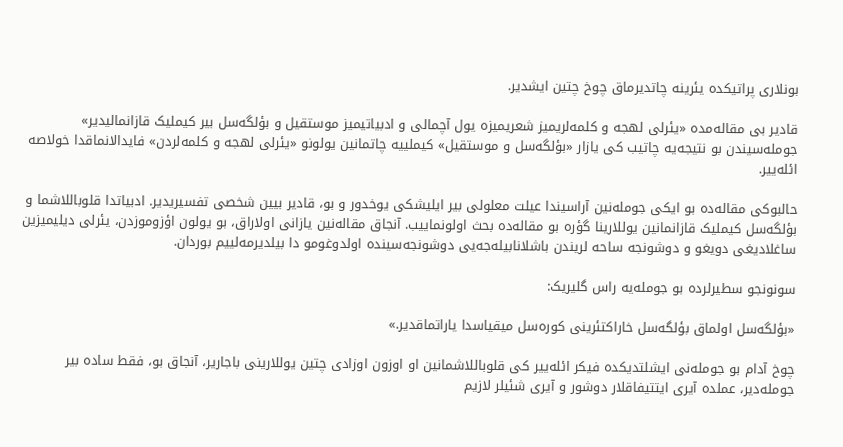بونلاری پراتیکده یئرینه چاتدیرماق چوخ چتین ایشدیر.

قادیر بی مقاله‌مده «یئرلی لهجه و کلمه‌لریمیز شعریمیزه یول آچمالی و ادبیاتیمیز موستقیل و بؤلگه‌سل بیر کیملیک قازانمالیدیر» جومله‌سیندن بو نتیجه‌یه چاتیب کی یازار «بؤلگه‌سل و موستقیل» کیملییه چاتمانین یولونو «یئرلی لهجه و کلمه‌لردن» فایدالانماقدا خولاصه ائله‌ییر.

حالبوکی مقاله‌ده بو ایکی جومله‌نین آراسیندا عیلت معلولی بیر ایلیشکی یوخدور و بو، قادیر بیین شخصی تفسیریدیر. ادبیاتدا قلوباللاشما و بؤلگه‌سل کیملیک قازانمانین یوللارینا گؤره بو مقاله‌ده بحث اولونماییب. آنجاق مقاله‌نین یازانی اولاراق، بو یولون اؤزوموزدن، یئرلی دیلیمیزین ساغلادیغی دویغو و دوشونجه ساحه لریندن باشلانابیله‌جه‌یی دوشونجه‌سینده اولدوغومو دا بیلدیرمه‌لییم بوردان.

سونونجو سطیرلرده بو جومله‌یه راس گلیریک:

«بؤلگه‌سل اولماق بؤلگه‌سل خاراکتئرینی کوره‌سل میقیاسدا یاراتماقدیر.»

چوخ آدام بو جومله‌نی ایشلتدیکده فیکر ائله‌ییر کی قلوباللاشمانین او اوزون اوزادی چتین یوللارینی باجاریر، آنجاق بو، فقط ساده بیر جومله‌دیر، عملده آیری ایتتیفاقلار دوشور و آیری شئیلر لازیم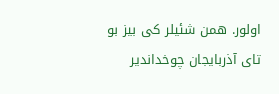اولور. همن شئیلر کی بیز بو تای آذربایجان چوخداندیر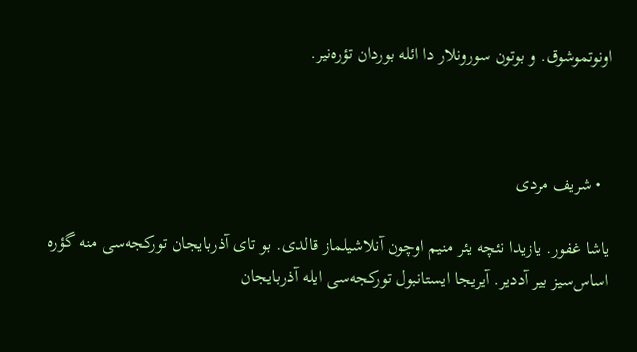اونوتموشوق. و بوتون سورونلار دا ائله بوردان تؤره‌نیر.



  • شریف مردی

یاشا غفور. یازیدا نئچه یئر منیم اوچون آنلاشیلماز قالدی. بو تای آذربایجان تورکجه‌سی منه گؤره اساس‌سیز بیر آددیر. آیریجا ایستانبول تورکجه‌سی ایله آذربایجان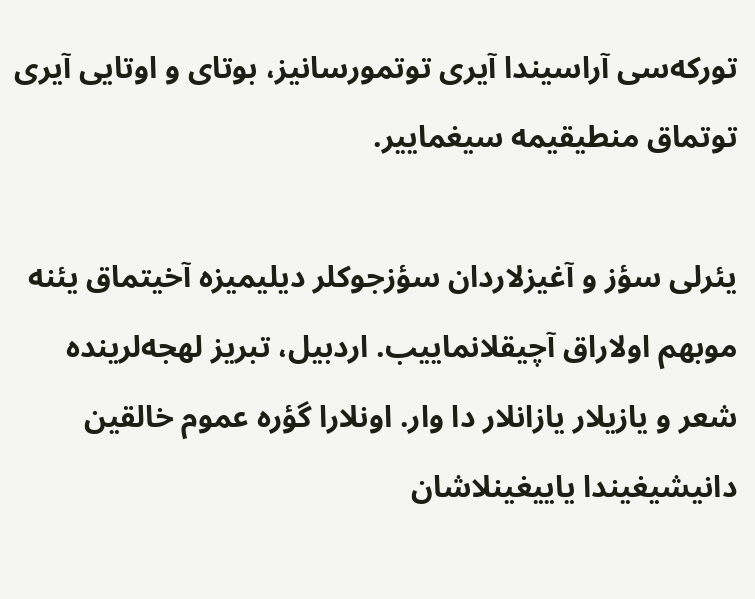تورکه‌سی آراسیندا آیری توتمورسانیز، بوتای و اوتایی آیری توتماق منطیقیمه سیغماییر.

یئرلی سؤز و آغیزلاردان سؤزجوکلر دیلیمیزه آخیتماق یئنه موبهم اولاراق آچیقلانماییب. اردبیل، تبریز لهجه‌لرینده شعر و یازیلار یازانلار دا وار. اونلارا گؤره عموم خالقین دانیشیغیندا یاییغینلاشان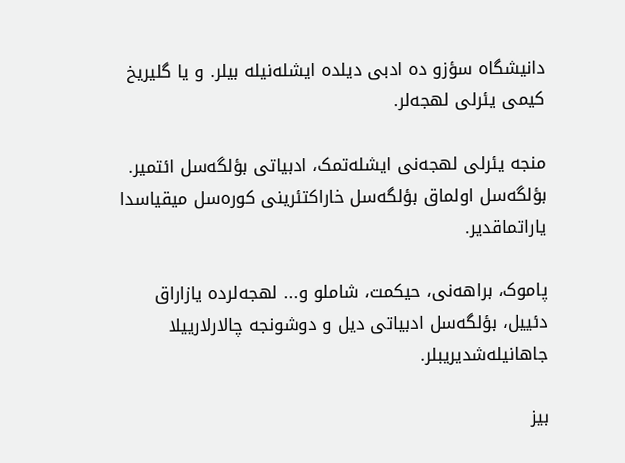دانیشگاه سؤزو ده ادبی دیلده ایشله‌نیله بیلر. و یا گلیریخ کیمی یئرلی لهجه‌لر.

منجه یئرلی لهجه‌نی ایشله‌تمک، ادبیاتی بؤلگه‌سل ائتمیر. بؤلگه‌سل اولماق بؤلگه‌سل خاراکتئرینی کوره‌سل میقیاسدا یاراتماقدیر.

پاموک، براهه‌نی، حیکمت، شاملو و... لهجه‌لرده یازاراق دئییل، بؤلگه‌سل ادبیاتی دیل و دوشونجه چالارلارییلا جاهانیله‌شدیریبلر.

بیز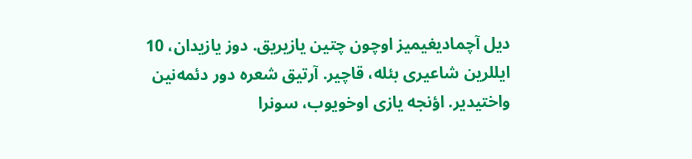دیل آچمادیغیمیز اوچون چتین یازیریق. دوز یازیدان، 10 ایللرین شاعیری بئله، قاچیر. آرتیق شعره دور دئمه‌نین واختیدیر. اؤنجه یازی اوخویوب، سونرا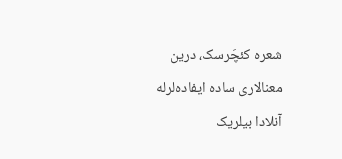شعره کئچَرسک، درین معنالاری ساده ایفاده‌لرله آنلادا بیلریک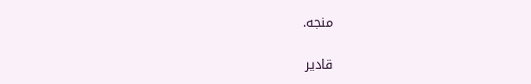منجه.

قادیر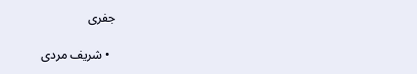جفری

  • شریف مردی